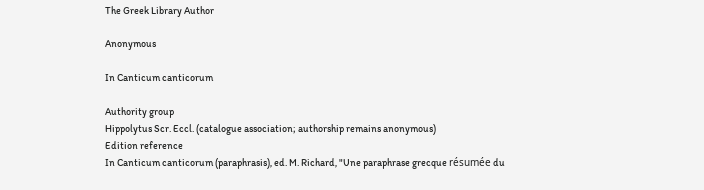The Greek Library Author

Anonymous

In Canticum canticorum

Authority group
Hippolytus Scr. Eccl. (catalogue association; authorship remains anonymous)
Edition reference
In Canticum canticorum (paraphrasis), ed. M. Richard, "Une paraphrase grecque résumée du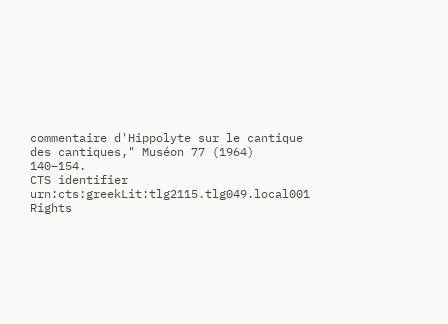commentaire d'Hippolyte sur le cantique des cantiques," Muséon 77 (1964) 140–154.
CTS identifier
urn:cts:greekLit:tlg2115.tlg049.local001
Rights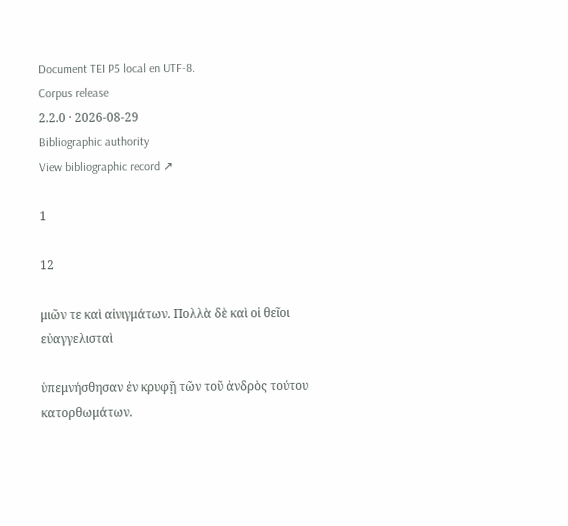Document TEI P5 local en UTF-8.
Corpus release
2.2.0 · 2026-08-29
Bibliographic authority
View bibliographic record ↗

1

12

μιῶν τε καὶ αἰνιγμάτων. Πολλὰ δὲ καὶ οἱ θεῖοι εὐαγγελισταὶ

ὑπεμνήσθησαν ἐν κρυφῇ τῶν τοῦ ἀνδρὸς τούτου κατορθωμάτων.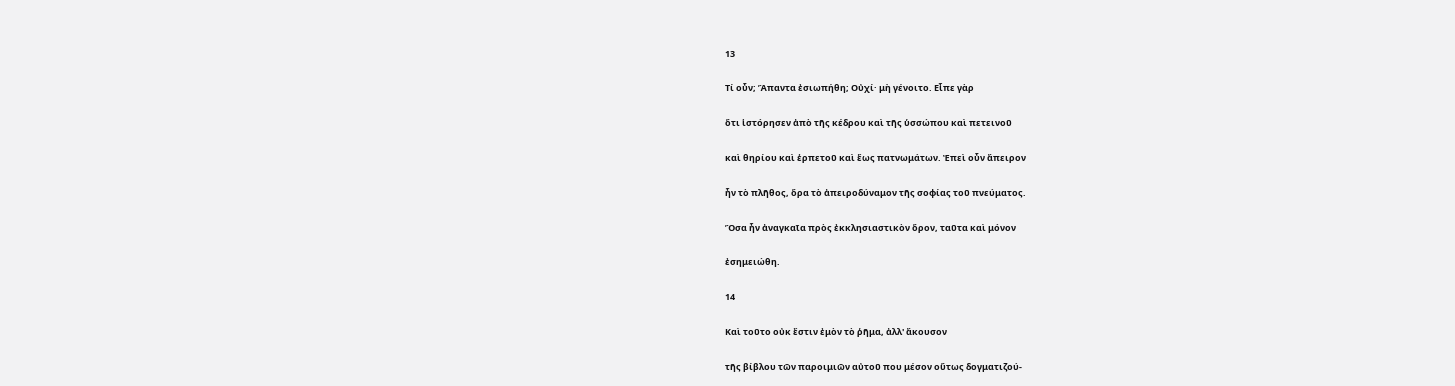13

Τί οὖν; Ἅπαντα ἐσιωπήθη; Οὐχί· μὴ γένοιτο. Εἶπε γὰρ

ὅτι ἱστόρησεν ἀπὸ τῆς κέδρου καὶ τῆς ὑσσώπου καὶ πετεινοῦ

καὶ θηρίου καὶ ἑρπετοῦ καὶ ἕως πατνωμάτων. Ἐπεὶ οὖν ἄπειρον

ἦν τὸ πλῆθος, ὅρα τὸ ἀπειροδύναμον τῆς σοφίας τοῦ πνεύματος.

Ὅσα ἦν ἀναγκαῖα πρὸς ἐκκλησιαστικὸν ὅρον, ταῦτα καὶ μόνον

ἐσημειώθη.

14

Καὶ τοῦτο οὐκ ἔστιν ἐμὸν τὸ ῥῆμα, ἀλλ' ἄκουσον

τῆς βίβλου τῶν παροιμιῶν αὐτοῦ που μέσον οὕτως δογματιζού-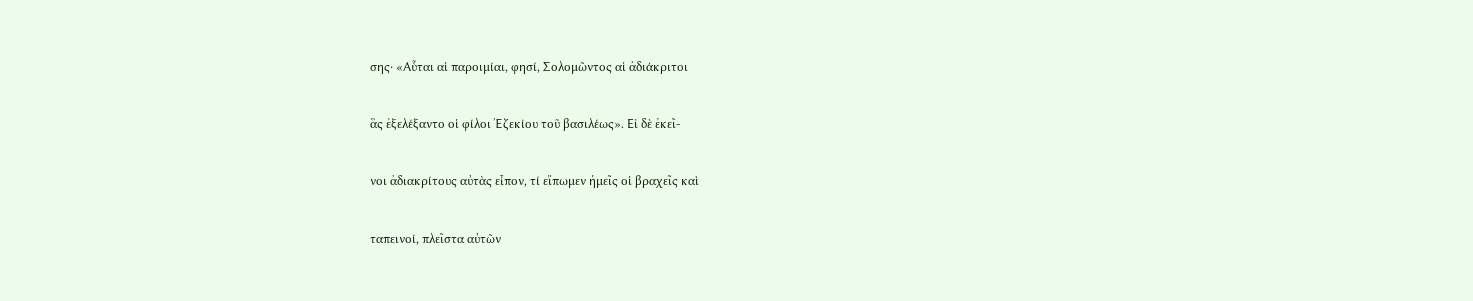σης· «Αὗται αἱ παροιμίαι, φησί, Σολομῶντος αἱ ἀδιάκριτοι

ἃς ἐξελέξαντο οἱ φίλοι Ἐζεκίου τοῦ βασιλέως». Εἰ δὲ ἐκεῖ-

νοι ἀδιακρίτους αὐτὰς εἶπον, τί εἴπωμεν ἡμεῖς οἱ βραχεῖς καὶ

ταπεινοί, πλεῖστα αὐτῶν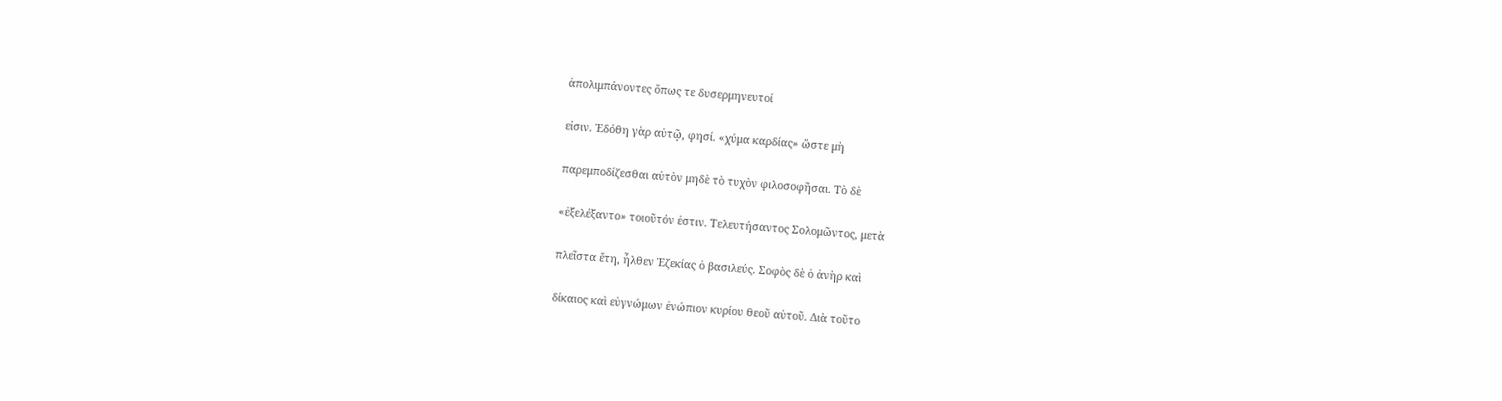ἀπολιμπάνοντες ὅπως τε δυσερμηνευτοί

εἰσιν. Ἐδόθη γὰρ αὐτῷ, φησί. «χύμα καρδίας» ὥστε μὴ

παρεμποδίζεσθαι αὐτὸν μηδὲ τὸ τυχὸν φιλοσοφῆσαι. Τὸ δὲ

«ἐξελέξαντο» τοιοῦτόν ἐστιν. Τελευτήσαντος Σολομῶντος, μετὰ

πλεῖστα ἔτη, ἦλθεν Ἐζεκίας ὁ βασιλεύς. Σοφὸς δὲ ὁ ἀνὴρ καὶ

δίκαιος καὶ εὐγνώμων ἐνώπιον κυρίου θεοῦ αὐτοῦ. Διὰ τοῦτο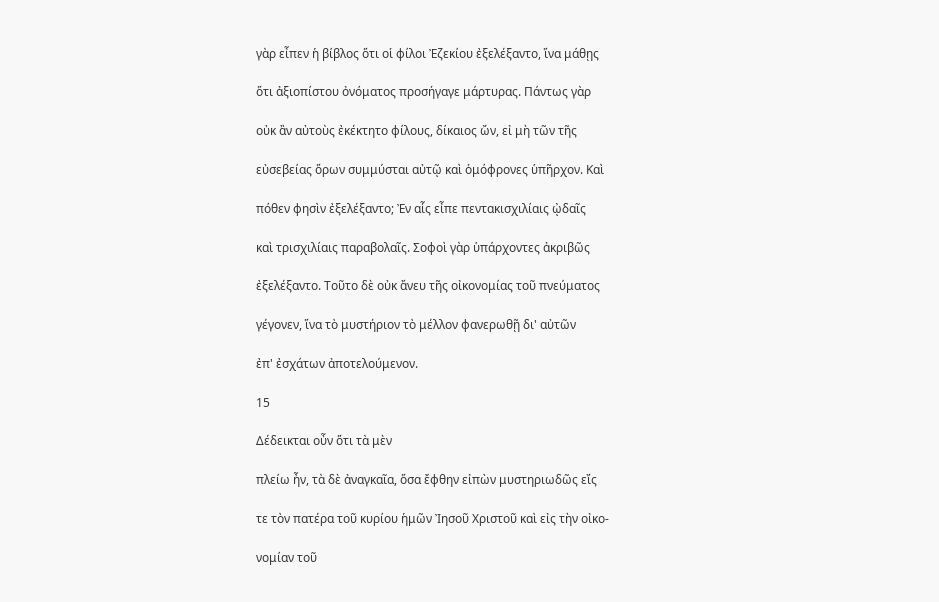γὰρ εἶπεν ἡ βίβλος ὅτι οἱ φίλοι Ἐζεκίου ἐξελέξαντο, ἵνα μάθῃς

ὅτι ἀξιοπίστου ὀνόματος προσήγαγε μάρτυρας. Πάντως γὰρ

οὐκ ἂν αὐτοὺς ἐκέκτητο φίλους, δίκαιος ὤν, εἰ μὴ τῶν τῆς

εὐσεβείας ὅρων συμμύσται αὐτῷ καὶ ὁμόφρονες ὑπῆρχον. Καὶ

πόθεν φησὶν ἐξελέξαντο; Ἐν αἷς εἶπε πεντακισχιλίαις ᾠδαῖς

καὶ τρισχιλίαις παραβολαῖς. Σοφοὶ γὰρ ὑπάρχοντες ἀκριβῶς

ἐξελέξαντο. Τοῦτο δὲ οὐκ ἄνευ τῆς οἰκονομίας τοῦ πνεύματος

γέγονεν, ἵνα τὸ μυστήριον τὸ μέλλον φανερωθῇ δι' αὐτῶν

ἐπ' ἐσχάτων ἀποτελούμενον.

15

Δέδεικται οὖν ὅτι τὰ μὲν

πλείω ἦν, τὰ δὲ ἀναγκαῖα, ὅσα ἔφθην εἰπὼν μυστηριωδῶς εἴς

τε τὸν πατέρα τοῦ κυρίου ἡμῶν Ἰησοῦ Χριστοῦ καὶ εἰς τὴν οἰκο-

νομίαν τοῦ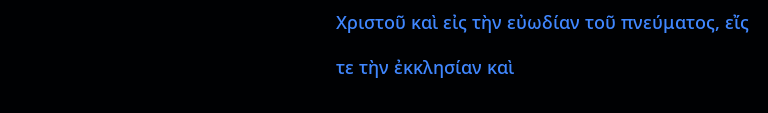Χριστοῦ καὶ εἰς τὴν εὐωδίαν τοῦ πνεύματος, εἴς

τε τὴν ἐκκλησίαν καὶ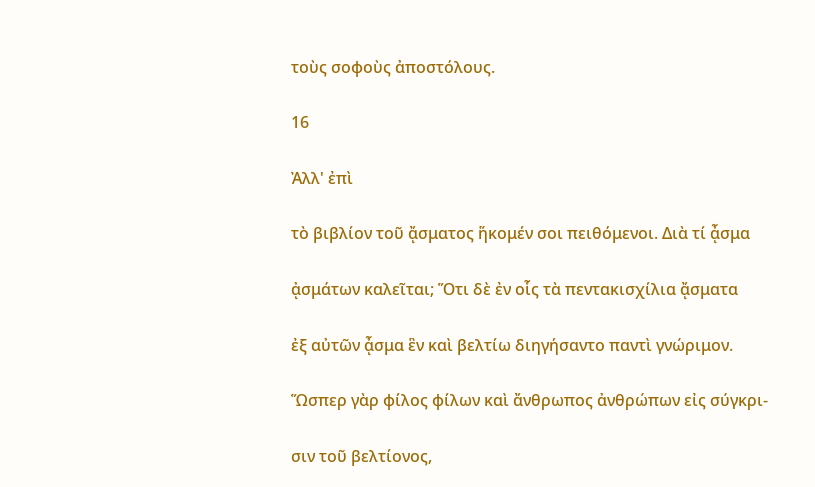τοὺς σοφοὺς ἀποστόλους.

16

Ἀλλ' ἐπὶ

τὸ βιβλίον τοῦ ᾄσματος ἥκομέν σοι πειθόμενοι. Διὰ τί ᾆσμα

ᾀσμάτων καλεῖται; Ὅτι δὲ ἐν οἷς τὰ πεντακισχίλια ᾄσματα

ἐξ αὐτῶν ᾆσμα ἓν καὶ βελτίω διηγήσαντο παντὶ γνώριμον.

Ὥσπερ γὰρ φίλος φίλων καὶ ἄνθρωπος ἀνθρώπων εἰς σύγκρι-

σιν τοῦ βελτίονος,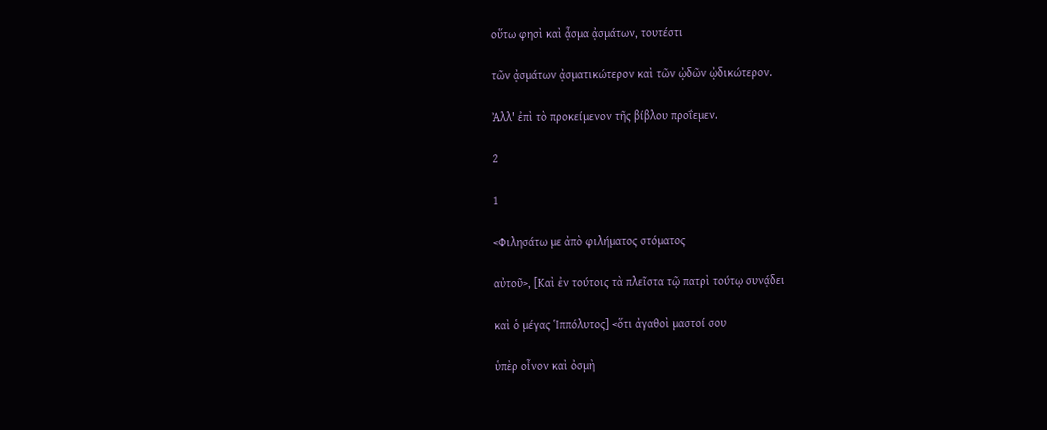οὕτω φησὶ καὶ ᾆσμα ᾀσμάτων, τουτέστι

τῶν ᾀσμάτων ᾀσματικώτερον καὶ τῶν ᾠδῶν ᾠδικώτερον.

Ἀλλ' ἐπὶ τὸ προκείμενον τῆς βίβλου προΐεμεν.

2

1

<Φιλησάτω με ἀπὸ φιλήματος στόματος

αὐτοῦ>, [Καὶ ἐν τούτοις τὰ πλεῖστα τῷ πατρὶ τούτῳ συνᾴδει

καὶ ὁ μέγας Ἱππόλυτος] <ὅτι ἀγαθοὶ μαστοί σου

ὑπὲρ οἶνον καὶ ὀσμὴ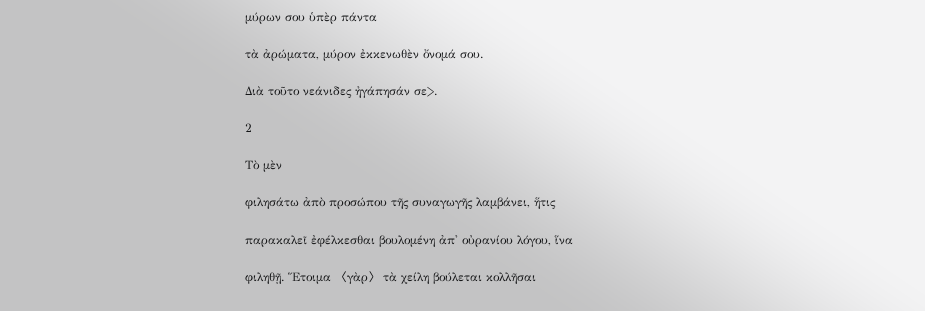μύρων σου ὑπὲρ πάντα

τὰ ἀρώματα, μύρον ἐκκενωθὲν ὄνομά σου.

Διὰ τοῦτο νεάνιδες ἠγάπησάν σε>.

2

Τὸ μὲν

φιλησάτω ἀπὸ προσώπου τῆς συναγωγῆς λαμβάνει, ἥτις

παρακαλεῖ ἐφέλκεσθαι βουλομένη ἀπ' οὐρανίου λόγου, ἵνα

φιληθῇ. Ἕτοιμα 〈γὰρ〉 τὰ χείλη βούλεται κολλῆσαι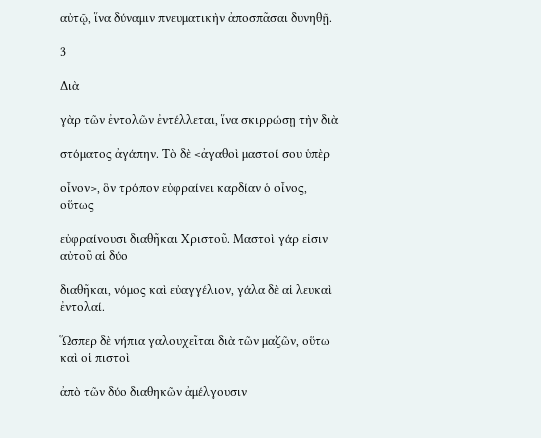αὐτῷ, ἵνα δύναμιν πνευματικὴν ἀποσπᾶσαι δυνηθῇ.

3

Διὰ

γὰρ τῶν ἐντολῶν ἐντέλλεται, ἵνα σκιρρώσῃ τὴν διὰ

στόματος ἀγάπην. Τὸ δὲ <ἀγαθοὶ μαστοί σου ὑπὲρ

οἶνον>, ὃν τρόπον εὐφραίνει καρδίαν ὁ οἶνος, οὕτως

εὐφραίνουσι διαθῆκαι Χριστοῦ. Μαστοὶ γάρ εἰσιν αὐτοῦ αἱ δύο

διαθῆκαι, νόμος καὶ εὐαγγέλιον, γάλα δὲ αἱ λευκαὶ ἐντολαί.

Ὥσπερ δὲ νήπια γαλουχεῖται διὰ τῶν μαζῶν, οὕτω καὶ οἱ πιστοὶ

ἀπὸ τῶν δύο διαθηκῶν ἀμέλγουσιν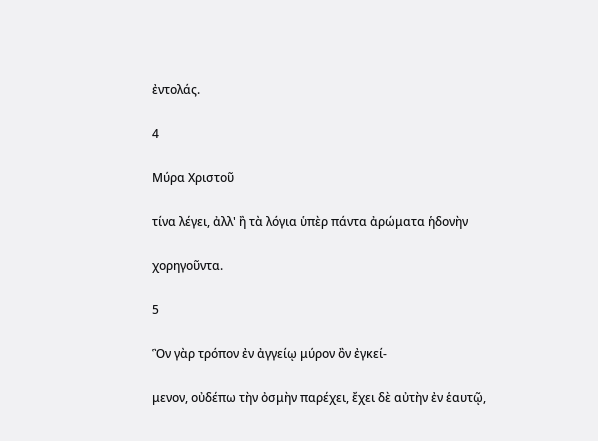ἐντολάς.

4

Μύρα Χριστοῦ

τίνα λέγει, ἀλλ' ἢ τὰ λόγια ὑπὲρ πάντα ἀρώματα ἡδονὴν

χορηγοῦντα.

5

Ὃν γὰρ τρόπον ἐν ἀγγείῳ μύρον ὂν ἐγκεί-

μενον, οὐδέπω τὴν ὀσμὴν παρέχει, ἔχει δὲ αὐτὴν ἐν ἑαυτῷ,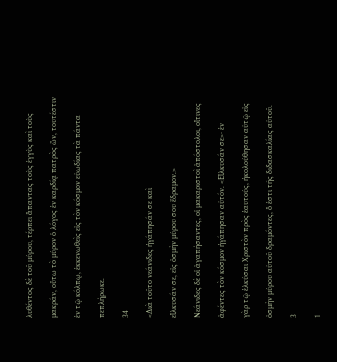λυθέντος δὲ τοῦ μύρου, τέρπει ἅπαντας τοὺς ἐγγὺς καὶ τοὺς

μακράν, οὕτω τὸ μύρον ὁ λόγος ἐν καρδίᾳ πατρὸς ὤν, τουτέστιν

ἐν τῷ κόλπῳ, ἐκκενωθεὶς εἰς τὸν κόσμον εὐωδίας τὰ πάντα

πεπλήρωκε.

34

<Διὰ τοῦτο νεάνιδες ἠγάπησάν σε καὶ

εἵλκυσάν σε, εἰς ὀσμὴν μύρου σου ἔδραμον.>

Νεάνιδες δὲ οἱ ἀγαπήσαντες, οἱ μακαριστοὶ ἀπόστολοι, οἵτινες

ἀφέντες τὸν κόσμον ἠγάπησαν αὐτόν. <Εἵλκυσάν σε>· ἐν

γὰρ τῷ ἑλκύσαι Χριστὸν πρὸς ἑαυτούς, ἠκολούθησαν αὐτῷ εἰς

ὀσμὴν μύρου αὐτοῦ δραμόντες, ὅ ἐστι τῆς διδασκαλίας αὐτοῦ.

3

1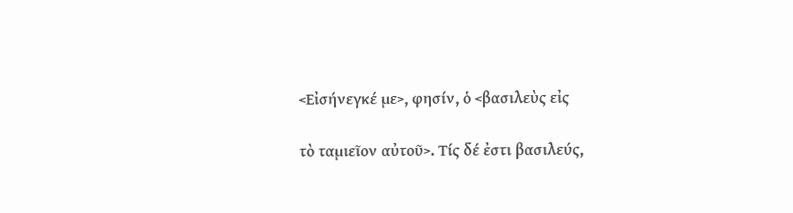<Εἰσήνεγκέ με>, φησίν, ὁ <βασιλεὺς εἰς

τὸ ταμιεῖον αὐτοῦ>. Τίς δέ ἐστι βασιλεύς,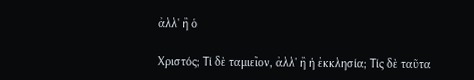ἀλλ' ἢ ὁ

Χριστός; Τί δὲ ταμιεῖον, ἀλλ' ἢ ἡ ἐκκλησία; Τίς δὲ ταῦτα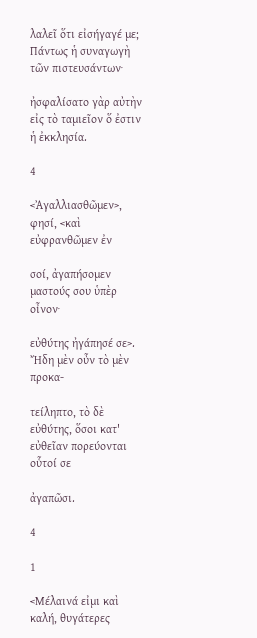λαλεῖ ὅτι εἰσήγαγέ με; Πάντως ἡ συναγωγὴ τῶν πιστευσάντων·

ἠσφαλίσατο γὰρ αὐτὴν εἰς τὸ ταμιεῖον ὅ ἐστιν ἡ ἐκκλησία.

4

<Ἀγαλλιασθῶμεν>, φησί, <καὶ εὐφρανθῶμεν ἐν

σοί, ἀγαπήσομεν μαστούς σου ὑπὲρ οἶνον·

εὐθύτης ἠγάπησέ σε>. Ἤδη μὲν οὖν τὸ μὲν προκα-

τείληπτο, τὸ δὲ εὐθύτης, ὅσοι κατ' εὐθεῖαν πορεύονται οὗτοί σε

ἀγαπῶσι.

4

1

<Μέλαινά εἰμι καὶ καλή, θυγάτερες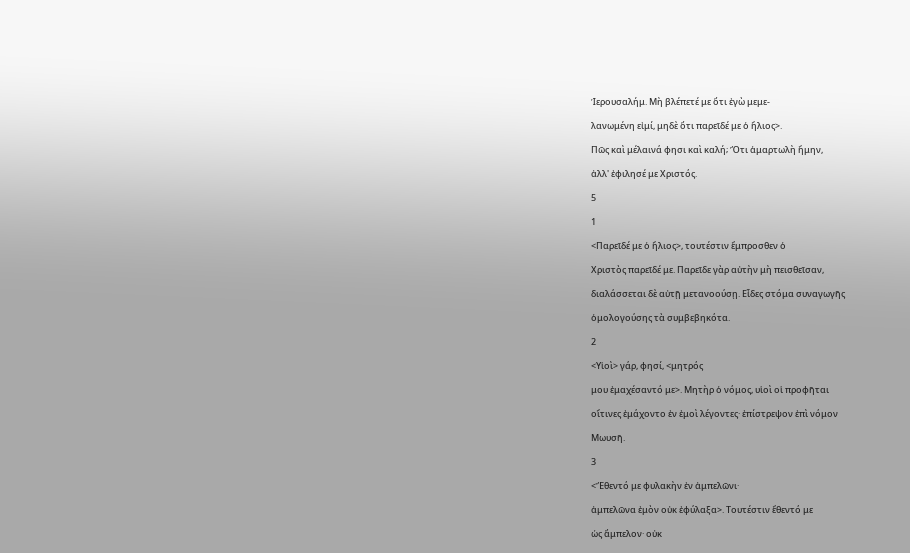Ἱερουσαλήμ. Μὴ βλέπετέ με ὅτι ἐγὼ μεμε-

λανωμένη εἰμί, μηδὲ ὅτι παρεῖδέ με ὁ ἥλιος>.

Πῶς καὶ μέλαινά φησι καὶ καλή; Ὅτι ἁμαρτωλὴ ἤμην,

ἀλλ' ἐφιλησέ με Χριστός.

5

1

<Παρεῖδέ με ὁ ἥλιος>, τουτέστιν ἔμπροσθεν ὁ

Χριστὸς παρεῖδέ με. Παρεῖδε γὰρ αὐτὴν μὴ πεισθεῖσαν,

διαλάσσεται δὲ αὐτῇ μετανοούσῃ. Εἶδες στόμα συναγωγῆς

ὁμολογούσης τὰ συμβεβηκότα.

2

<Υἱοὶ> γάρ, φησί, <μητρός

μου ἐμαχέσαντό με>. Μητὴρ ὁ νόμος, υἱοὶ οἱ προφῆται

οἵτινες ἐμάχοντο ἐν ἐμοὶ λέγοντες· ἐπίστρεψον ἐπὶ νόμον

Μωυσῆ.

3

<Ἔθεντό με φυλακὴν ἐν ἀμπελῶνι·

ἀμπελῶνα ἐμὸν οὐκ ἐφύλαξα>. Τουτέστιν ἔθεντό με

ὡς ἄμπελον· οὐκ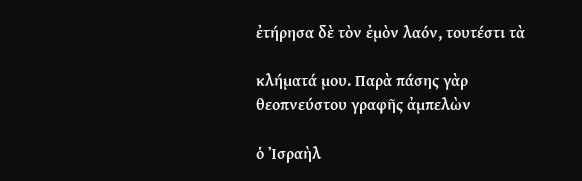ἐτήρησα δὲ τὸν ἐμὸν λαόν, τουτέστι τὰ

κλήματά μου. Παρὰ πάσης γὰρ θεοπνεύστου γραφῆς ἀμπελὼν

ὁ Ἰσραὴλ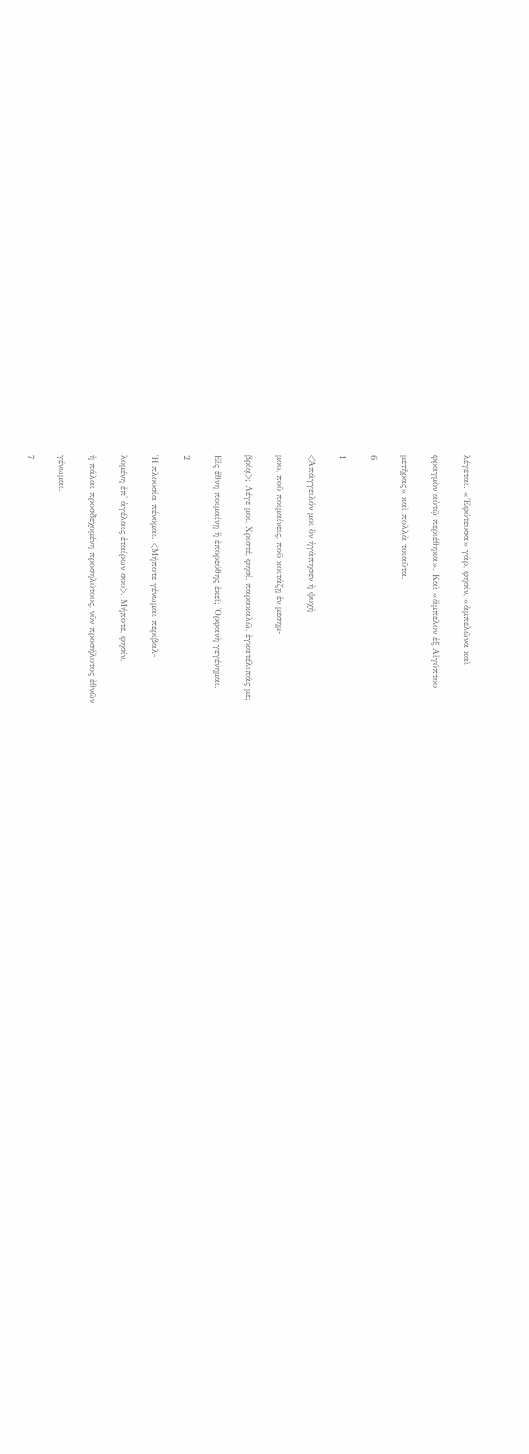λέγεται. «Ἐφύτευσα» γάρ, φησίν, «ἀμπελῶνα καὶ

φραγμὸν αὐτῷ περιέθηκα». Καὶ «ἄμπελον ἐξ Αἰγύπτου

μετῆρας» καὶ πολλὰ τοιαῦτα.

6

1

<Ἀπάγγειλόν μοι ὃν ἠγάπησεν ἡ ψυχή

μου, ποῦ ποιμαίνεις, ποῦ κοιτάζῃ ἐν μεσημ-

βρίᾳ>; Λέγε μοι, Χριστέ, φησί, παρακαλῶ, ἐγκατέλιπάς με;

Εἰς ἔθνη ποιμαίνῃ ἢ ἐπορεύθης ἐκεῖ; Ὀρφανὴ γεγένημαι.

2

Ἡ πλουσία πένομαι. <Μήποτε γένωμαι περιβαλ-

λομένη ἐπ' ἀγέλαις ἑταίρων σου>. Μήποτε, φησίν,

ἡ πάλαι προσδεχομένη προσηλύτους, νῦν προσήλυτος ἐθνῶν

γένωμαι.

7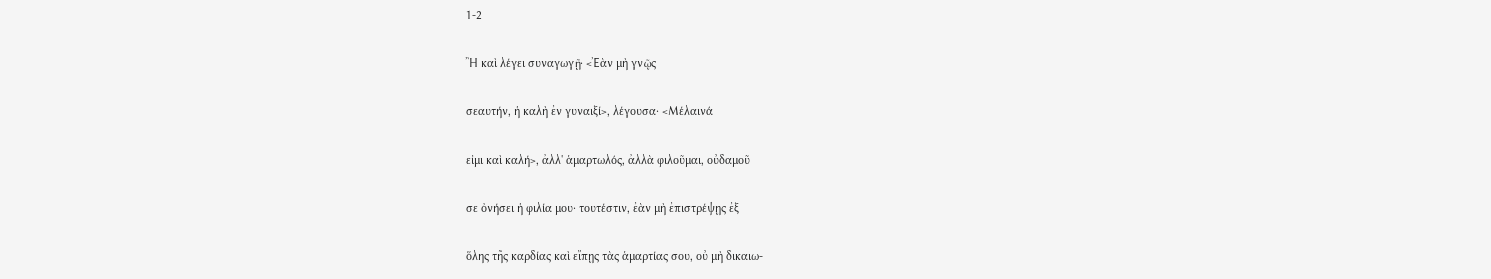1-2

Ἢ καὶ λέγει συναγωγῇ· <Ἐὰν μὴ γνῷς

σεαυτήν, ἡ καλὴ ἐν γυναιξί>, λέγουσα· <Μέλαινά

εἰμι καὶ καλή>, ἀλλ' ἁμαρτωλός, ἀλλὰ φιλοῦμαι, οὐδαμοῦ

σε ὀνήσει ἡ φιλία μου· τουτέστιν, ἐὰν μὴ ἐπιστρέψῃς ἐξ

ὅλης τῆς καρδίας καὶ εἴπῃς τὰς ἁμαρτίας σου, οὐ μὴ δικαιω-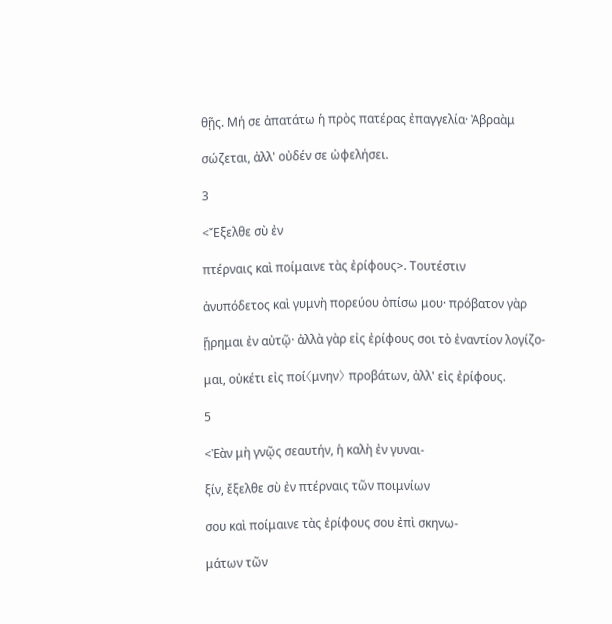θῇς. Μή σε ἀπατάτω ἡ πρὸς πατέρας ἐπαγγελία· Ἀβραὰμ

σώζεται, ἀλλ' οὐδέν σε ὠφελήσει.

3

<Ἔξελθε σὺ ἐν

πτέρναις καὶ ποίμαινε τὰς ἐρίφους>. Τουτέστιν

ἀνυπόδετος καὶ γυμνὴ πορεύου ὀπίσω μου· πρόβατον γὰρ

ᾕρημαι ἐν αὐτῷ· ἀλλὰ γὰρ εἰς ἐρίφους σοι τὸ ἐναντίον λογίζο-

μαι, οὐκέτι εἰς ποί〈μνην〉 προβάτων, ἀλλ' εἰς ἐρίφους.

5

<Ἐὰν μὴ γνῷς σεαυτήν, ἡ καλὴ ἐν γυναι-

ξίν, ἔξελθε σὺ ἐν πτέρναις τῶν ποιμνίων

σου καὶ ποίμαινε τὰς ἐρίφους σου ἐπὶ σκηνω-

μάτων τῶν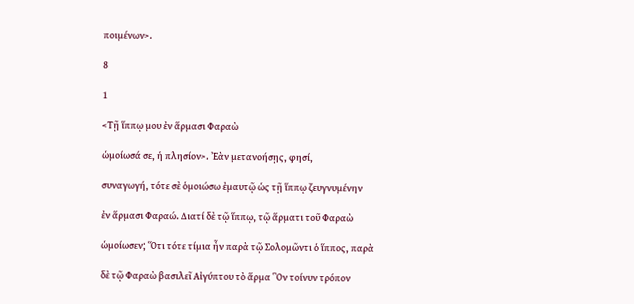ποιμένων>.

8

1

<Τῇ ἵππῳ μου ἐν ἅρμασι Φαραὼ

ὡμοίωσά σε, ἡ πλησίον>. Ἐὰν μετανοήσῃς, φησί,

συναγωγή, τότε σὲ ὁμοιώσω ἐμαυτῷ ὡς τῇ ἵππῳ ζευγνυμένην

ἐν ἅρμασι Φαραώ. Διατί δὲ τῷ ἵππῳ, τῷ ἅρματι τοῦ Φαραὼ

ὡμοίωσεν; Ὅτι τότε τίμια ἦν παρὰ τῷ Σολομῶντι ὁ ἵππος, παρὰ

δὲ τῷ Φαραὼ βασιλεῖ Αἰγύπτου τὸ ἅρμα Ὃν τοίνυν τρόπον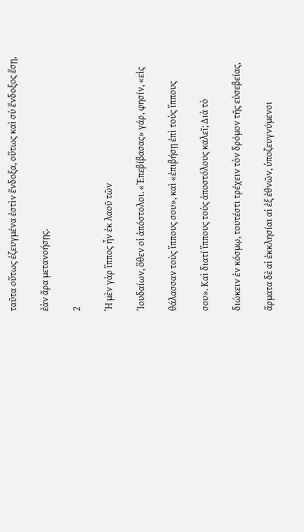ταῦτα οὕτως ἐζευγμένα ἐστὶν ἔνδοξα, οὕτως καὶ σὺ ἔνδοξος ἔσῃ,

ἐὰν ἄρα μετανοήσῃς.

2

Ἡ μὲν γὰρ ἵππος ἦν ἐκ λαοῦ τῶν

Ἰουδαίων, ὅθεν οἱ ἀπόστολοι. «Ἐπεβίβασας» γάρ, φησίν, «εἰς

θάλασσαν τοὺς ἵππους σου», καὶ «ἐπιβήσῃ ἐπὶ τοὺς ἵππους

σου». Καὶ διατί ἵππους τοὺς ἀποστόλους καλεῖ; Διὰ τὸ

διώκειν ἐν κόσμῳ, τουτέστι τρέχειν τὸν δρόμον τῆς εὐσεβείας,

ἅρματα δὲ αἱ ἐκκλησίαι αἱ ἐξ ἐθνῶν, ὑποζευγνύμενοι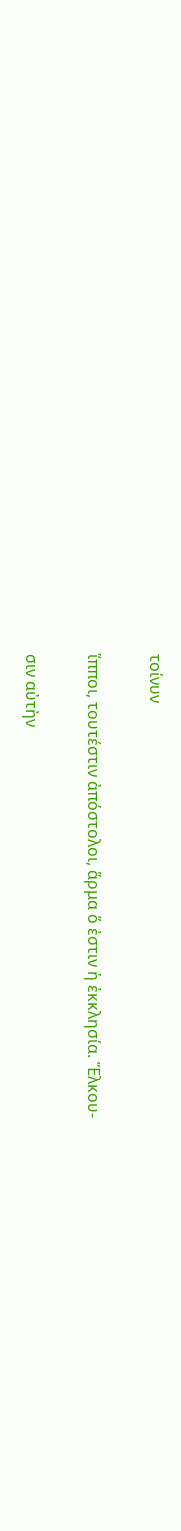τοίνυν

ἵπποι, τουτέστιν ἀπόστολοι, ἅρμα ὅ ἐστιν ἡ ἐκκλησία. Ἕλκου-

σιν αὐτὴν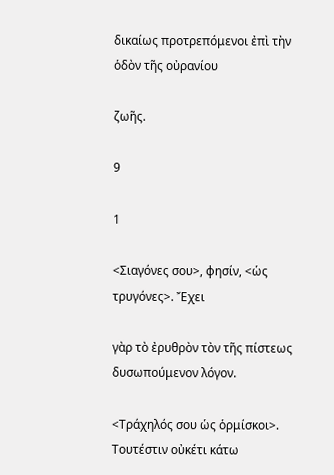δικαίως προτρεπόμενοι ἐπὶ τὴν ὁδὸν τῆς οὐρανίου

ζωῆς.

9

1

<Σιαγόνες σου>, φησίν, <ὡς τρυγόνες>. Ἔχει

γὰρ τὸ ἐρυθρὸν τὸν τῆς πίστεως δυσωπούμενον λόγον.

<Τράχηλός σου ὡς ὁρμίσκοι>. Τουτέστιν οὐκέτι κάτω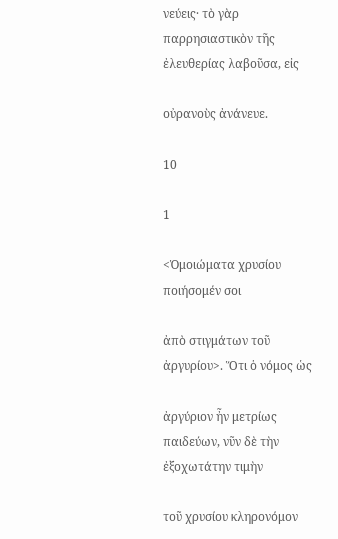νεύεις· τὸ γὰρ παρρησιαστικὸν τῆς ἐλευθερίας λαβοῦσα, εἰς

οὐρανοὺς ἀνάνευε.

10

1

<Ὁμοιώματα χρυσίου ποιήσομέν σοι

ἀπὸ στιγμάτων τοῦ ἀργυρίου>. Ὅτι ὁ νόμος ὡς

ἀργύριον ἦν μετρίως παιδεύων, νῦν δὲ τὴν ἐξοχωτάτην τιμὴν

τοῦ χρυσίου κληρονόμον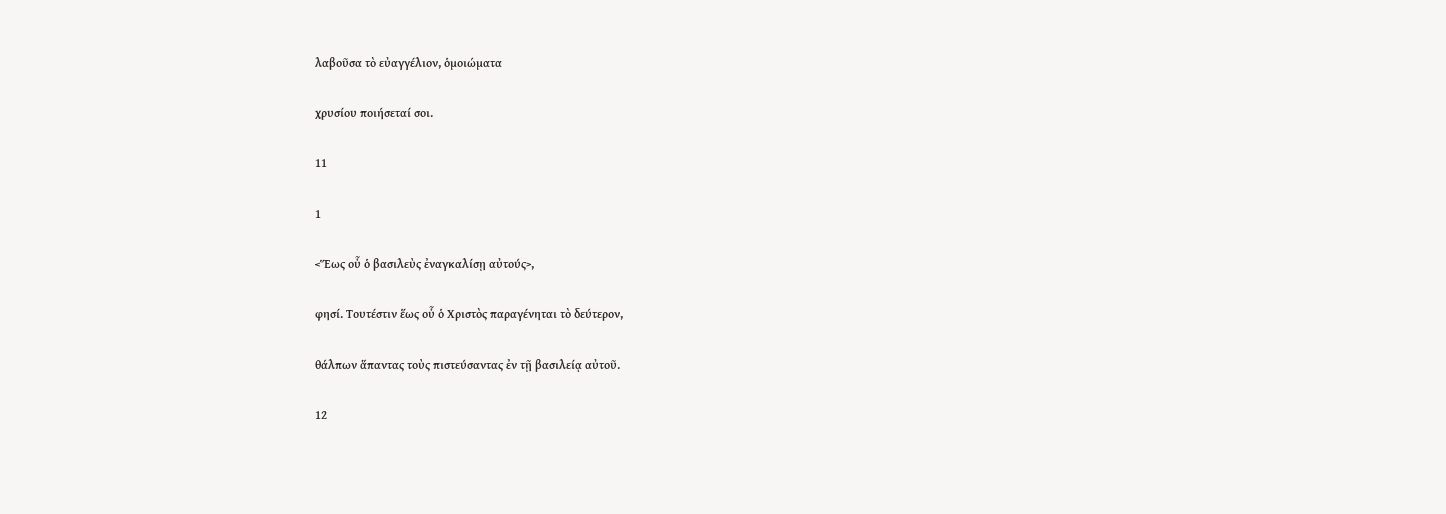λαβοῦσα τὸ εὐαγγέλιον, ὁμοιώματα

χρυσίου ποιήσεταί σοι.

11

1

<Ἕως οὗ ὁ βασιλεὺς ἐναγκαλίσῃ αὐτούς>,

φησί. Τουτέστιν ἕως οὗ ὁ Χριστὸς παραγένηται τὸ δεύτερον,

θάλπων ἅπαντας τοὺς πιστεύσαντας ἐν τῇ βασιλείᾳ αὐτοῦ.

12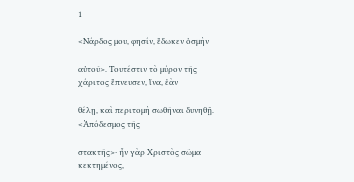1

<Νάρδος μου, φησίν, ἔδωκεν ὀσμὴν

αὐτοῦ>. Τουτέστιν τὸ μύρον τῆς χάριτος ἔπνευσεν, ἵνα, ἐὰν

θέλῃ, καὶ περιτομὴ σωθῆναι δυνηθῇ. <Ἀπόδεσμος τῆς

στακτῆς>· ἦν γὰρ Χριστὸς σῶμα κεκτημένος,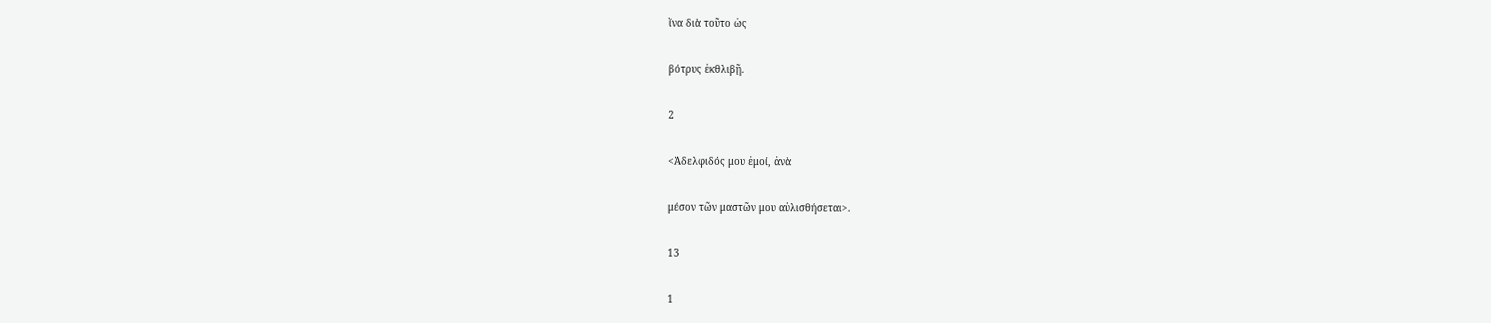ἵνα διὰ τοῦτο ὡς

βότρυς ἐκθλιβῇ.

2

<Ἀδελφιδός μου ἐμοί, ἀνὰ

μέσον τῶν μαστῶν μου αὐλισθήσεται>.

13

1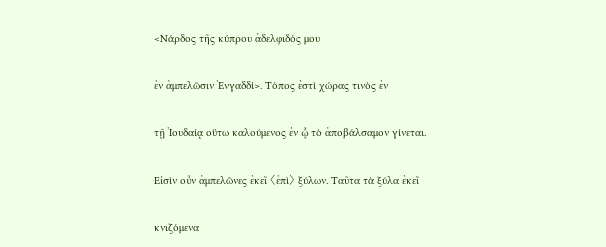<Νάρδος τῆς κύπρου ἀδελφιδός μου

ἐν ἀμπελῶσιν Ἐνγαδδί>. Τόπος ἐστὶ χώρας τινὸς ἐν

τῇ Ἰουδαίᾳ οὕτω καλούμενος ἐν ᾧ τὸ ἀποβάλσαμον γίνεται.

Εἰσὶν οὖν ἀμπελῶνες ἐκεῖ 〈ἐπὶ〉 ξύλων. Ταῦτα τὰ ξύλα ἐκεῖ

κνιζόμενα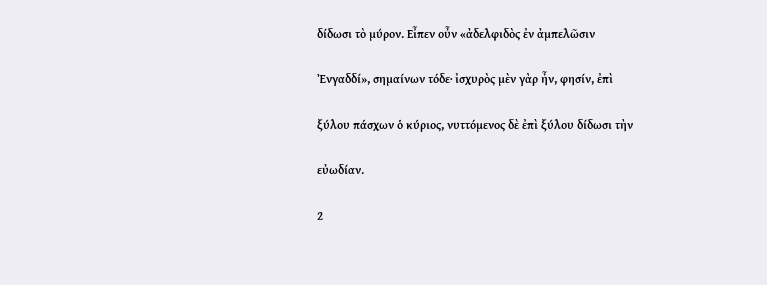δίδωσι τὸ μύρον. Εἶπεν οὖν «ἀδελφιδὸς ἐν ἀμπελῶσιν

Ἐνγαδδί», σημαίνων τόδε· ἰσχυρὸς μὲν γὰρ ἦν, φησίν, ἐπὶ

ξύλου πάσχων ὁ κύριος, νυττόμενος δὲ ἐπὶ ξύλου δίδωσι τὴν

εὐωδίαν.

2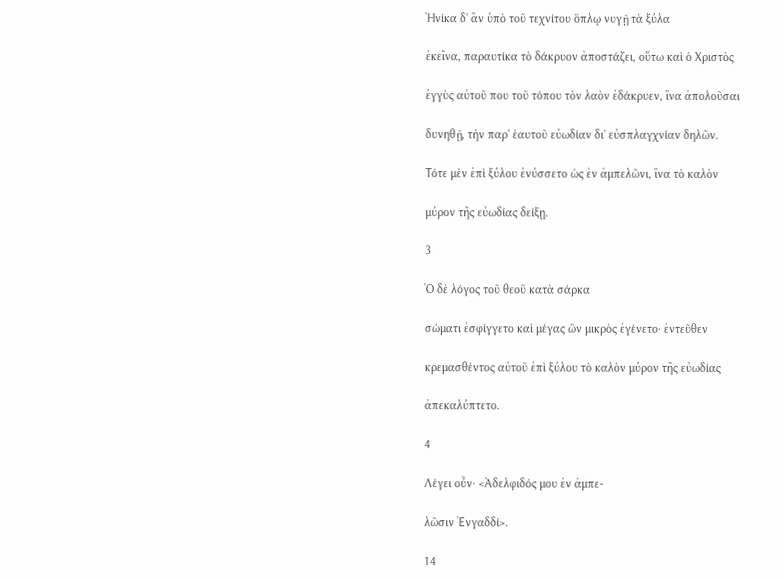Ἡνίκα δ' ἂν ὑπὸ τοῦ τεχνίτου ὅπλῳ νυγῇ τὰ ξύλα

ἐκεῖνα, παραυτίκα τὸ δάκρυον ἀποστάζει, οὕτω καὶ ὁ Χριστὸς

ἐγγὺς αὐτοῦ που τοῦ τόπου τὸν λαὸν ἐδάκρυεν, ἵνα ἀπολοῦσαι

δυνηθῇ, τὴν παρ' ἑαυτοῦ εὐωδίαν δι' εὐσπλαγχνίαν δηλῶν.

Τότε μὲν ἐπὶ ξύλου ἐνύσσετο ὡς ἐν ἀμπελῶνι, ἵνα τὸ καλὸν

μύρον τῆς εὐωδίας δείξῃ.

3

Ὁ δὲ λόγος τοῦ θεοῦ κατὰ σάρκα

σώματι ἐσφίγγετο καὶ μέγας ὢν μικρὸς ἐγένετο· ἐντεῦθεν

κρεμασθέντος αὐτοῦ ἐπὶ ξύλου τὸ καλὸν μύρον τῆς εὐωδίας

ἀπεκαλύπτετο.

4

Λέγει οὖν· <Ἀδελφιδός μου ἐν ἀμπε-

λῶσιν Ἐνγαδδί>.

14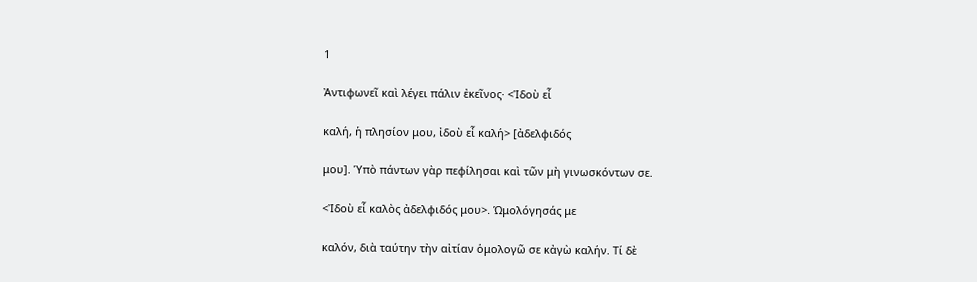1

Ἀντιφωνεῖ καὶ λέγει πάλιν ἐκεῖνος· <Ἰδοὺ εἶ

καλή, ἡ πλησίον μου, ἰδοὺ εἶ καλή> [ἀδελφιδός

μου]. Ὑπὸ πάντων γὰρ πεφίλησαι καὶ τῶν μὴ γινωσκόντων σε.

<Ἰδοὺ εἶ καλὸς ἀδελφιδός μου>. Ὡμολόγησάς με

καλόν, διὰ ταύτην τὴν αἰτίαν ὁμολογῶ σε κἀγὼ καλήν. Τί δὲ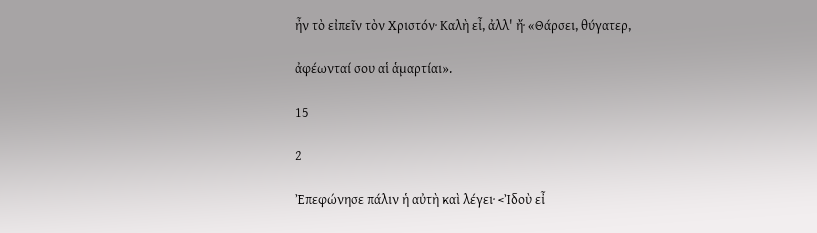ἦν τὸ εἰπεῖν τὸν Χριστόν· Καλὴ εἶ, ἀλλ' ἤ· «Θάρσει, θύγατερ,

ἀφέωνταί σου αἱ ἁμαρτίαι».

15

2

Ἐπεφώνησε πάλιν ἡ αὐτὴ καὶ λέγει· <Ἰδοὺ εἶ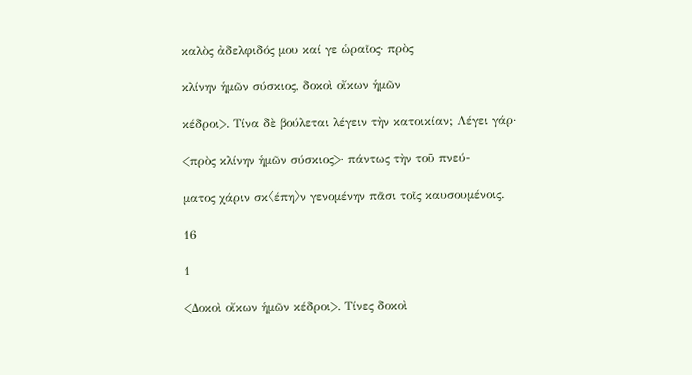καλὸς ἀδελφιδός μου καί γε ὡραῖος· πρὸς

κλίνην ἡμῶν σύσκιος, δοκοὶ οἴκων ἡμῶν

κέδροι>. Τίνα δὲ βούλεται λέγειν τὴν κατοικίαν; Λέγει γάρ·

<πρὸς κλίνην ἡμῶν σύσκιος>· πάντως τὴν τοῦ πνεύ-

ματος χάριν σκ〈έπη〉ν γενομένην πᾶσι τοῖς καυσουμένοις.

16

1

<Δοκοὶ οἴκων ἡμῶν κέδροι>. Τίνες δοκοὶ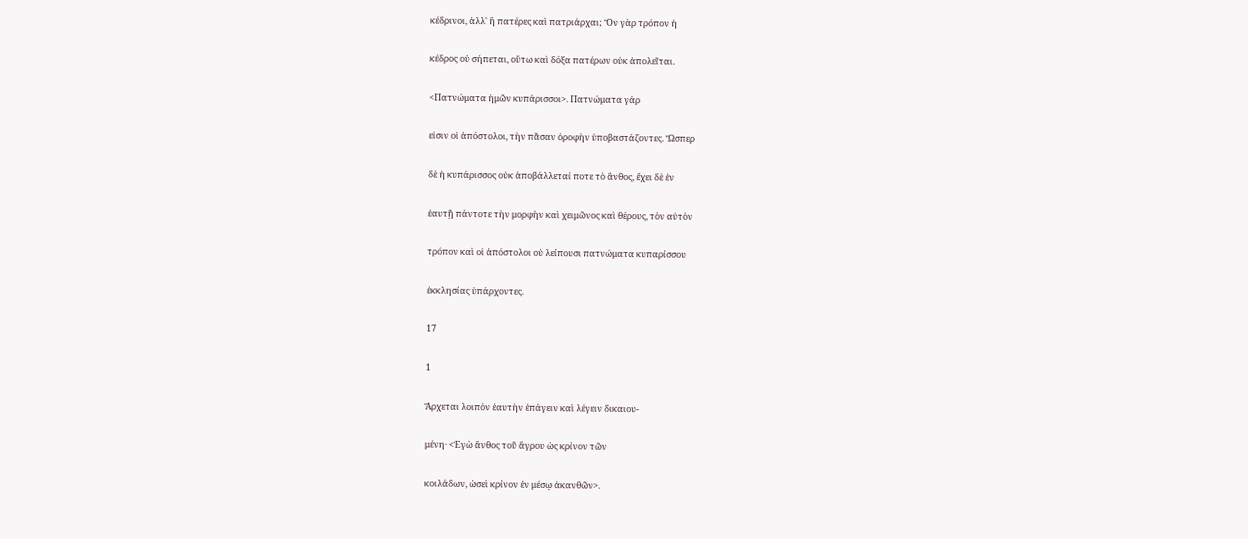κέδρινοι, ἀλλ' ἢ πατέρες καὶ πατριάρχαι; Ὃν γὰρ τρόπον ἡ

κέδρος οὐ σήπεται, οὕτω καὶ δόξα πατέρων οὐκ ἀπολεῖται.

<Πατνώματα ἡμῶν κυπάρισσοι>. Πατνώματα γάρ

εἰσιν οἱ ἀπόστολοι, τὴν πᾶσαν ὀροφὴν ὑποβαστάζοντες. Ὥσπερ

δὲ ἡ κυπάρισσος οὐκ ἀποβάλλεταί ποτε τὸ ἄνθος, ἔχει δὲ ἐν

ἑαυτῇ πάντοτε τὴν μορφὴν καὶ χειμῶνος καὶ θέρους, τὸν αὐτὸν

τρόπον καὶ οἱ ἀπόστολοι οὐ λείπουσι πατνώματα κυπαρίσσου

ἐκκλησίας ὑπάρχοντες.

17

1

Ἄρχεται λοιπὸν ἑαυτὴν ἐπάγειν καὶ λέγειν δικαιου-

μένη· <Ἐγὼ ἄνθος τοῦ ἄγρου ὡς κρίνον τῶν

κοιλάδων, ὡσεὶ κρίνον ἐν μέσῳ ἀκανθῶν>.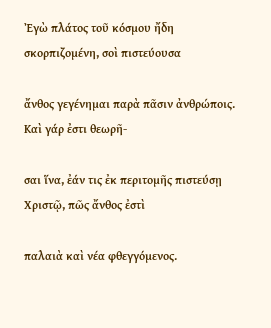Ἐγὼ πλάτος τοῦ κόσμου ἤδη σκορπιζομένη, σοὶ πιστεύουσα

ἄνθος γεγένημαι παρὰ πᾶσιν ἀνθρώποις. Καὶ γάρ ἐστι θεωρῆ-

σαι ἵνα, ἐάν τις ἐκ περιτομῆς πιστεύσῃ Χριστῷ, πῶς ἄνθος ἐστὶ

παλαιὰ καὶ νέα φθεγγόμενος.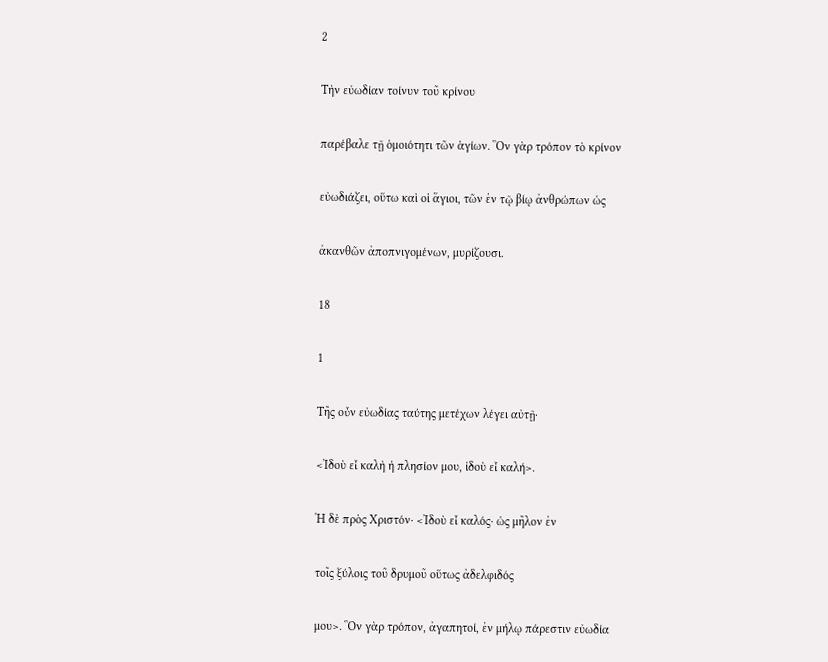2

Τὴν εὐωδίαν τοίνυν τοῦ κρίνου

παρέβαλε τῇ ὁμοιότητι τῶν ἁγίων. Ὃν γὰρ τρόπον τὸ κρίνον

εὐωδιάζει, οὕτω καὶ οἱ ἅγιοι, τῶν ἐν τῷ βίῳ ἀνθρώπων ὡς

ἀκανθῶν ἀποπνιγομένων, μυρίζουσι.

18

1

Τῆς οὖν εὐωδίας ταύτης μετέχων λέγει αὐτῇ·

<Ἰδοὺ εἶ καλὴ ἡ πλησίον μου, ἰδοὺ εἶ καλή>.

Ἡ δὲ πρὸς Χριστόν· <Ἰδοὺ εἶ καλός· ὡς μῆλον ἐν

τοῖς ξύλοις τοῦ δρυμοῦ οὕτως ἀδελφιδός

μου>. Ὃν γὰρ τρόπον, ἀγαπητοί, ἐν μήλῳ πάρεστιν εὐωδία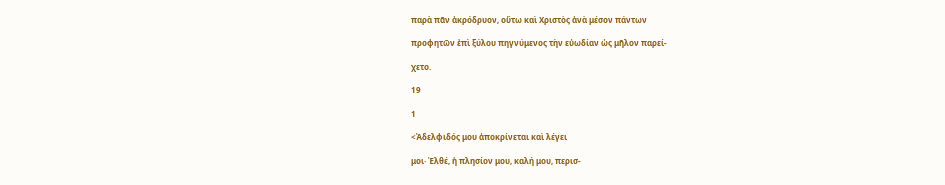παρὰ πᾶν ἀκρόδρυον, οὕτω καὶ Χριστὸς ἀνὰ μέσον πάντων

προφητῶν ἐπὶ ξύλου πηγνύμενος τὴν εὐωδίαν ὡς μῆλον παρεί-

χετο.

19

1

<Ἀδελφιδός μου ἀποκρίνεται καὶ λέγει

μοι· Ἐλθέ, ἡ πλησίον μου, καλή μου, περισ-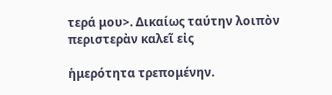τερά μου>. Δικαίως ταύτην λοιπὸν περιστερὰν καλεῖ εἰς

ἡμερότητα τρεπομένην.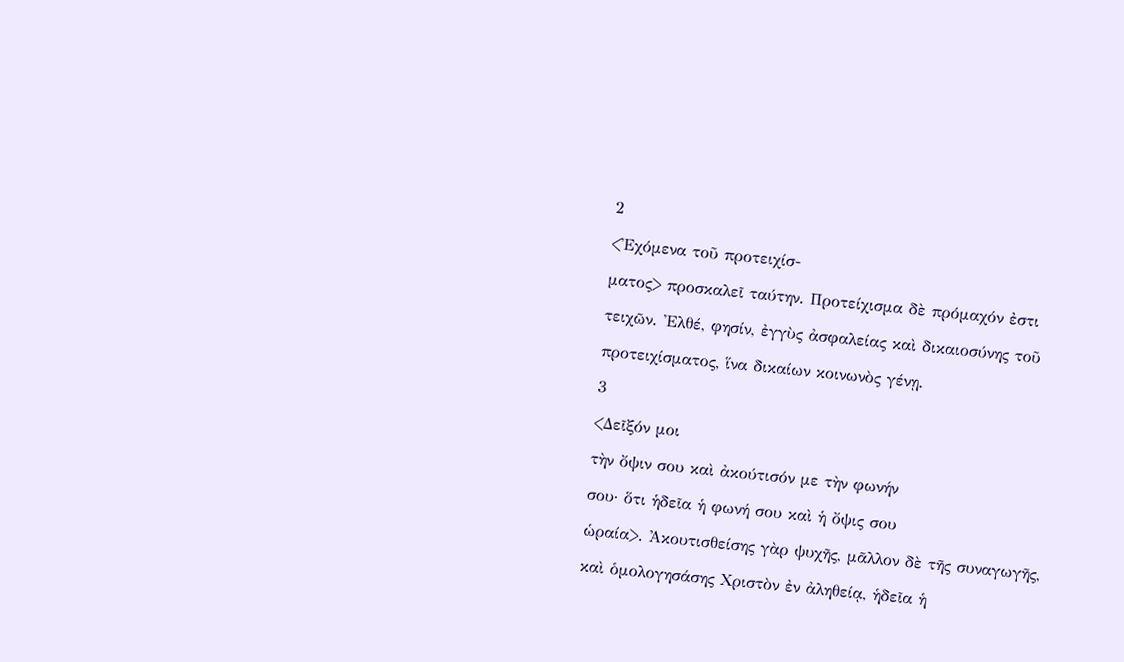2

<Ἐχόμενα τοῦ προτειχίσ-

ματος> προσκαλεῖ ταύτην. Προτείχισμα δὲ πρόμαχόν ἐστι

τειχῶν. Ἐλθέ, φησίν, ἐγγὺς ἀσφαλείας καὶ δικαιοσύνης τοῦ

προτειχίσματος, ἵνα δικαίων κοινωνὸς γένῃ.

3

<Δεῖξόν μοι

τὴν ὄψιν σου καὶ ἀκούτισόν με τὴν φωνήν

σου· ὅτι ἡδεῖα ἡ φωνή σου καὶ ἡ ὄψις σου

ὡραία>. Ἀκουτισθείσης γὰρ ψυχῆς, μᾶλλον δὲ τῆς συναγωγῆς,

καὶ ὁμολογησάσης Χριστὸν ἐν ἀληθείᾳ, ἡδεῖα ἡ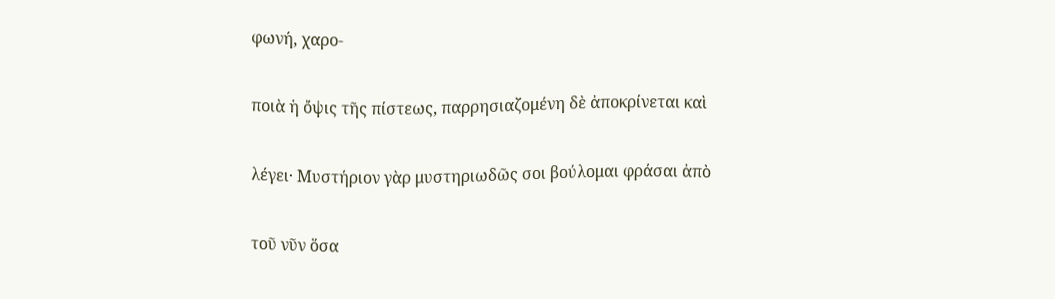φωνή, χαρο-

ποιὰ ἡ ὄψις τῆς πίστεως, παρρησιαζομένη δὲ ἀποκρίνεται καὶ

λέγει· Μυστήριον γὰρ μυστηριωδῶς σοι βούλομαι φράσαι ἀπὸ

τοῦ νῦν ὅσα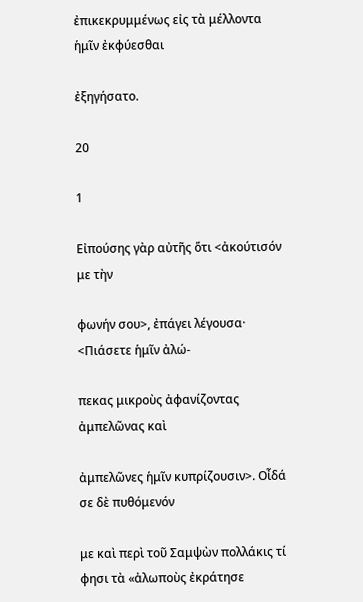ἐπικεκρυμμένως εἰς τὰ μέλλοντα ἡμῖν ἐκφύεσθαι

ἐξηγήσατο.

20

1

Εἰπούσης γὰρ αὐτῆς ὅτι <ἀκούτισόν με τὴν

φωνήν σου>, ἐπάγει λέγουσα· <Πιάσετε ἡμῖν ἀλώ-

πεκας μικροὺς ἀφανίζοντας ἀμπελῶνας καὶ

ἀμπελῶνες ἡμῖν κυπρίζουσιν>. Οἶδά σε δὲ πυθόμενόν

με καὶ περὶ τοῦ Σαμψὼν πολλάκις τί φησι τὰ «ἀλωποὺς ἐκράτησε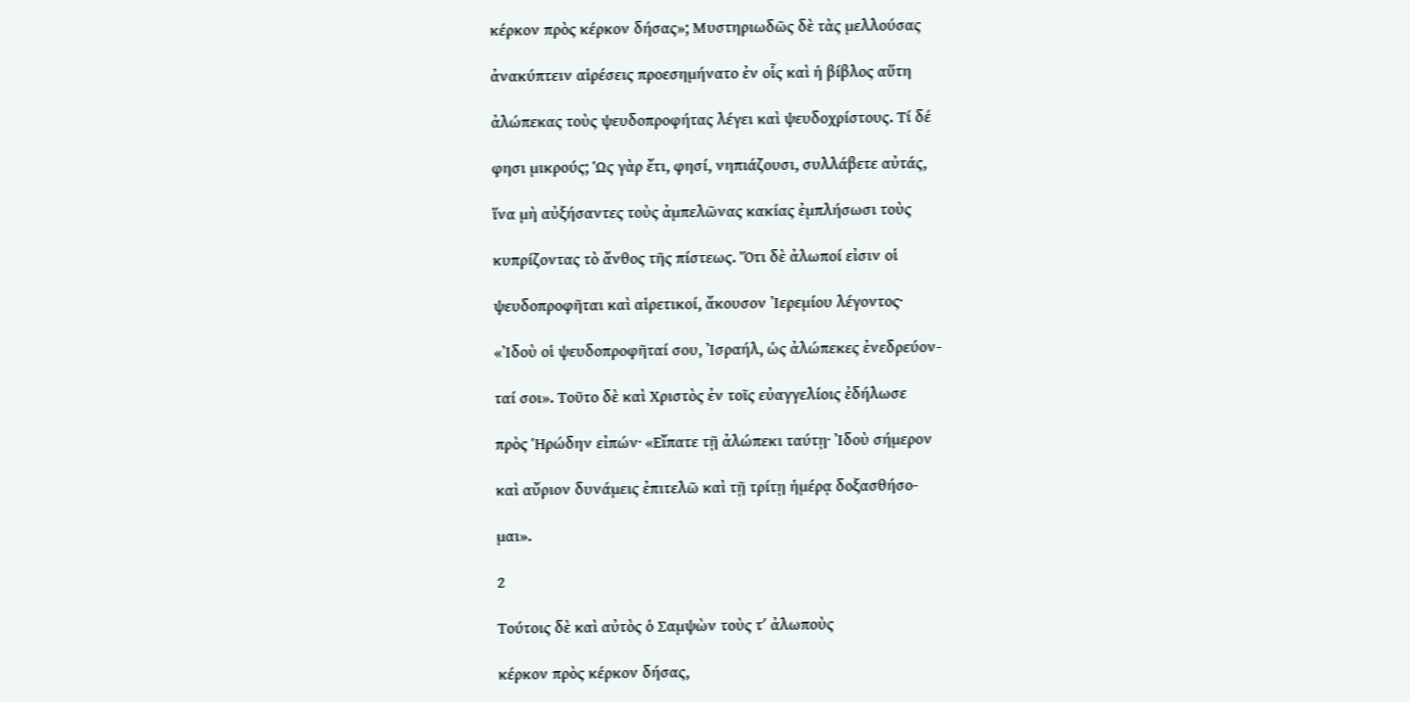κέρκον πρὸς κέρκον δήσας»; Μυστηριωδῶς δὲ τὰς μελλούσας

ἀνακύπτειν αἱρέσεις προεσημήνατο ἐν οἷς καὶ ἡ βίβλος αὕτη

ἀλώπεκας τοὺς ψευδοπροφήτας λέγει καὶ ψευδοχρίστους. Τί δέ

φησι μικρούς; Ὡς γὰρ ἔτι, φησί, νηπιάζουσι, συλλάβετε αὐτάς,

ἵνα μὴ αὐξήσαντες τοὺς ἀμπελῶνας κακίας ἐμπλήσωσι τοὺς

κυπρίζοντας τὸ ἄνθος τῆς πίστεως. Ὅτι δὲ ἀλωποί εἰσιν οἱ

ψευδοπροφῆται καὶ αἱρετικοί, ἄκουσον Ἰερεμίου λέγοντος·

«Ἰδοὺ οἱ ψευδοπροφῆταί σου, Ἰσραήλ, ὡς ἀλώπεκες ἐνεδρεύον-

ταί σοι». Τοῦτο δὲ καὶ Χριστὸς ἐν τοῖς εὐαγγελίοις ἐδήλωσε

πρὸς Ἡρώδην εἰπών· «Εἴπατε τῇ ἀλώπεκι ταύτῃ· Ἰδοὺ σήμερον

καὶ αὔριον δυνάμεις ἐπιτελῶ καὶ τῇ τρίτῃ ἡμέρᾳ δοξασθήσο-

μαι».

2

Τούτοις δὲ καὶ αὐτὸς ὁ Σαμψὼν τοὺς τʹ ἀλωποὺς

κέρκον πρὸς κέρκον δήσας,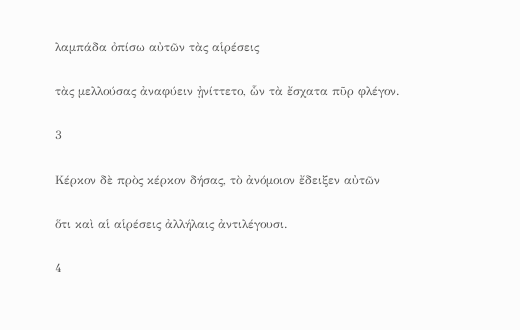λαμπάδα ὀπίσω αὐτῶν τὰς αἱρέσεις

τὰς μελλούσας ἀναφύειν ᾐνίττετο, ὧν τὰ ἔσχατα πῦρ φλέγον.

3

Κέρκον δὲ πρὸς κέρκον δήσας, τὸ ἀνόμοιον ἔδειξεν αὐτῶν

ὅτι καὶ αἱ αἱρέσεις ἀλλήλαις ἀντιλέγουσι.

4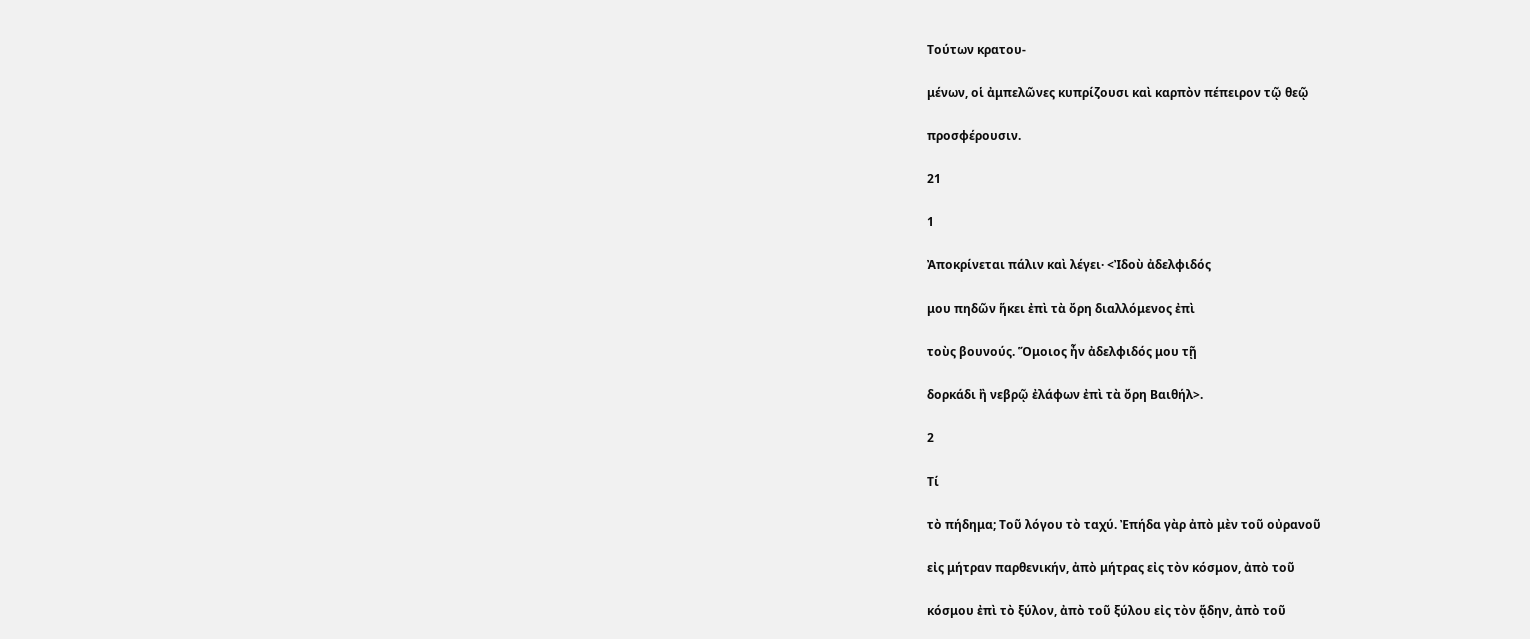Τούτων κρατου-

μένων, οἱ ἀμπελῶνες κυπρίζουσι καὶ καρπὸν πέπειρον τῷ θεῷ

προσφέρουσιν.

21

1

Ἀποκρίνεται πάλιν καὶ λέγει· <Ἰδοὺ ἀδελφιδός

μου πηδῶν ἥκει ἐπὶ τὰ ὄρη διαλλόμενος ἐπὶ

τοὺς βουνούς. Ὅμοιος ἦν ἀδελφιδός μου τῇ

δορκάδι ἢ νεβρῷ ἐλάφων ἐπὶ τὰ ὄρη Βαιθήλ>.

2

Τί

τὸ πήδημα; Τοῦ λόγου τὸ ταχύ. Ἐπήδα γὰρ ἀπὸ μὲν τοῦ οὐρανοῦ

εἰς μήτραν παρθενικήν, ἀπὸ μήτρας εἰς τὸν κόσμον, ἀπὸ τοῦ

κόσμου ἐπὶ τὸ ξύλον, ἀπὸ τοῦ ξύλου εἰς τὸν ᾅδην, ἀπὸ τοῦ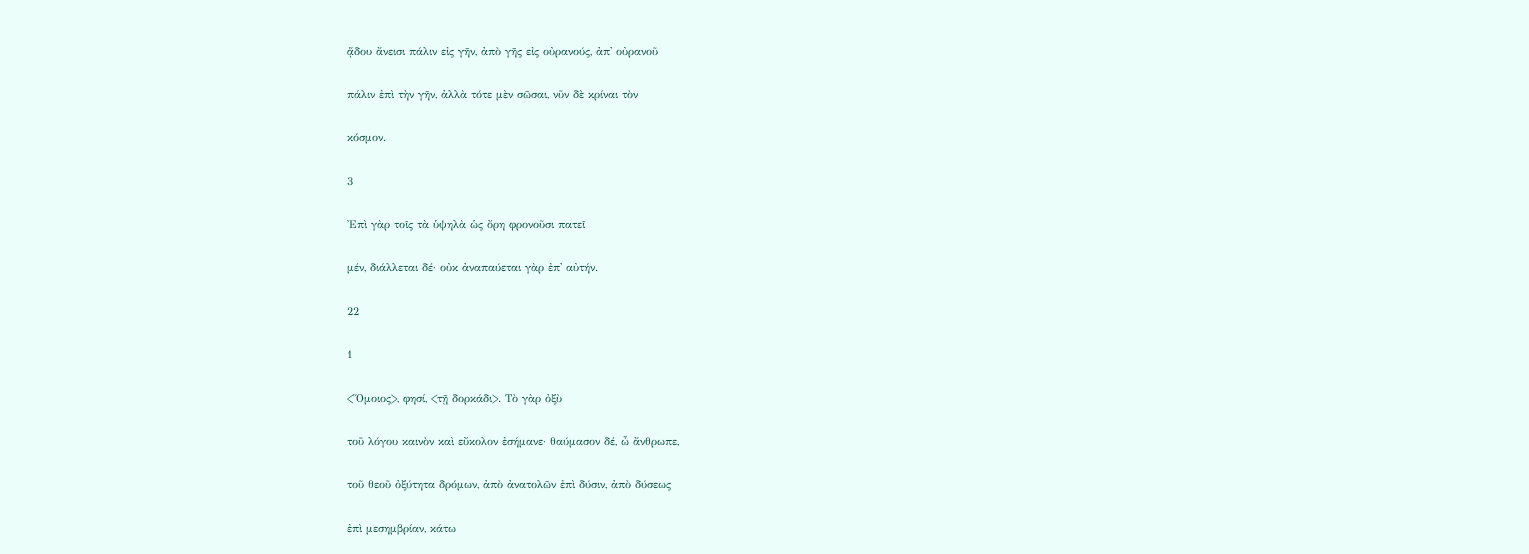ᾅδου ἄνεισι πάλιν εἰς γῆν, ἀπὸ γῆς εἰς οὐρανούς, ἀπ' οὐρανοῦ

πάλιν ἐπὶ τὴν γῆν, ἀλλὰ τότε μὲν σῶσαι, νῦν δὲ κρίναι τὸν

κόσμον.

3

Ἐπὶ γὰρ τοῖς τὰ ὑψηλὰ ὡς ὄρη φρονοῦσι πατεῖ

μέν, διάλλεται δέ· οὐκ ἀναπαύεται γὰρ ἐπ' αὐτήν.

22

1

<Ὅμοιος>, φησί, <τῇ δορκάδι>. Τὸ γὰρ ὀξὺ

τοῦ λόγου καινὸν καὶ εὔκολον ἐσήμανε· θαύμασον δέ, ὦ ἄνθρωπε,

τοῦ θεοῦ ὀξύτητα δρόμων, ἀπὸ ἀνατολῶν ἐπὶ δύσιν, ἀπὸ δύσεως

ἐπὶ μεσημβρίαν, κάτω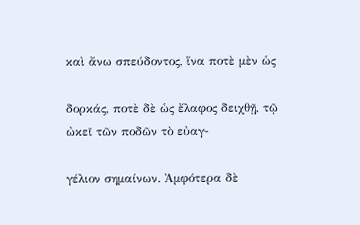καὶ ἄνω σπεύδοντος, ἵνα ποτὲ μὲν ὡς

δορκάς, ποτὲ δὲ ὡς ἔλαφος δειχθῇ, τῷ ὠκεῖ τῶν ποδῶν τὸ εὐαγ-

γέλιον σημαίνων. Ἀμφότερα δὲ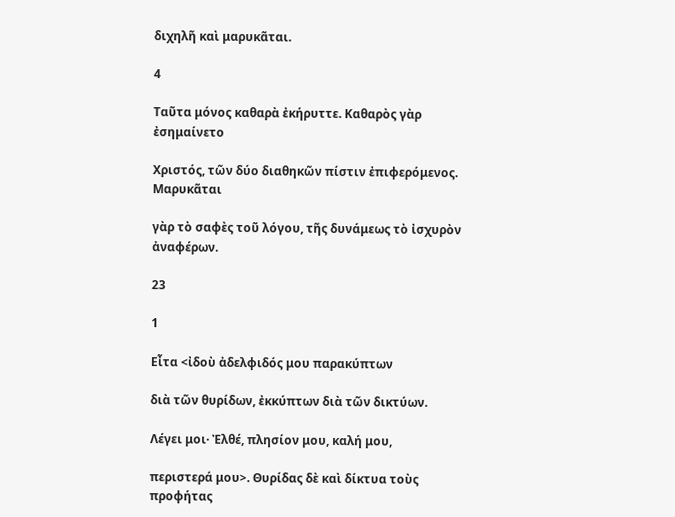διχηλῆ καὶ μαρυκᾶται.

4

Ταῦτα μόνος καθαρὰ ἐκήρυττε. Καθαρὸς γὰρ ἐσημαίνετο

Χριστός, τῶν δύο διαθηκῶν πίστιν ἐπιφερόμενος. Μαρυκᾶται

γὰρ τὸ σαφὲς τοῦ λόγου, τῆς δυνάμεως τὸ ἰσχυρὸν ἀναφέρων.

23

1

Εἶτα <ἰδοὺ ἀδελφιδός μου παρακύπτων

διὰ τῶν θυρίδων, ἐκκύπτων διὰ τῶν δικτύων.

Λέγει μοι· Ἐλθέ, πλησίον μου, καλή μου,

περιστερά μου>. Θυρίδας δὲ καὶ δίκτυα τοὺς προφήτας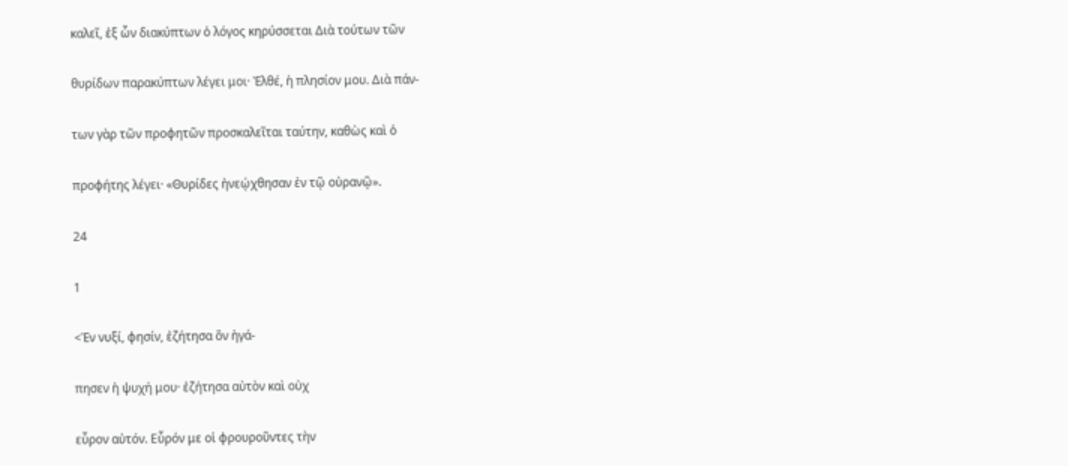καλεῖ, ἐξ ὧν διακύπτων ὁ λόγος κηρύσσεται Διὰ τούτων τῶν

θυρίδων παρακύπτων λέγει μοι· Ἐλθέ, ἡ πλησίον μου. Διὰ πάν-

των γὰρ τῶν προφητῶν προσκαλεῖται ταύτην, καθὼς καὶ ὁ

προφήτης λέγει· «Θυρίδες ἠνεῴχθησαν ἐν τῷ οὐρανῷ».

24

1

<Ἐν νυξί, φησίν, ἐζήτησα ὃν ἠγά-

πησεν ἡ ψυχή μου· ἐζήτησα αὐτὸν καὶ οὐχ

εὗρον αὐτόν. Εὗρόν με οἱ φρουροῦντες τὴν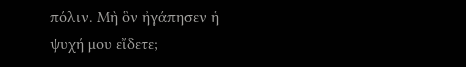πόλιν. Μὴ ὃν ἠγάπησεν ἡ ψυχή μου εἴδετε;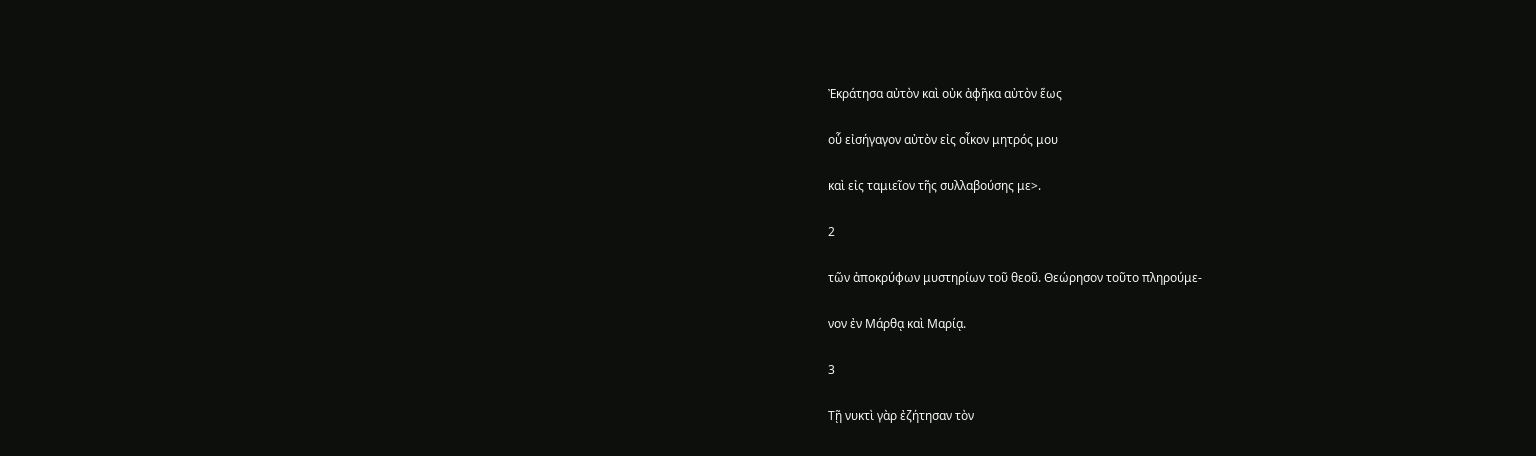Ἐκράτησα αὐτὸν καὶ οὐκ ἀφῆκα αὐτὸν ἕως

οὗ εἰσήγαγον αὐτὸν εἰς οἶκον μητρός μου

καὶ εἰς ταμιεῖον τῆς συλλαβούσης με>.

2

τῶν ἀποκρύφων μυστηρίων τοῦ θεοῦ. Θεώρησον τοῦτο πληρούμε-

νον ἐν Μάρθᾳ καὶ Μαρίᾳ.

3

Τῇ νυκτὶ γὰρ ἐζήτησαν τὸν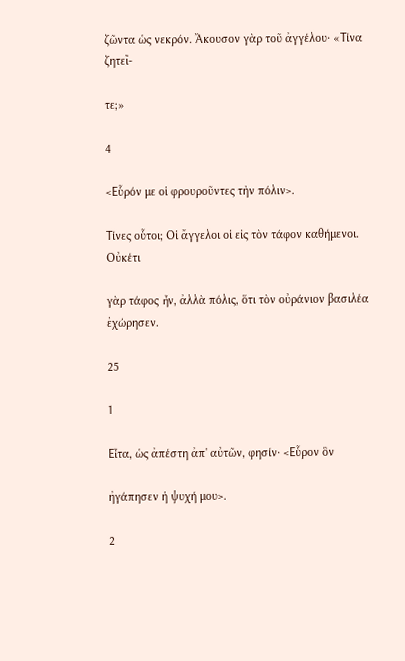ζῶντα ὡς νεκρόν. Ἄκουσον γὰρ τοῦ ἀγγέλου· «Τίνα ζητεῖ-

τε;»

4

<Εὗρόν με οἱ φρουροῦντες τὴν πόλιν>.

Τίνες οὗτοι; Οἱ ἄγγελοι οἱ εἰς τὸν τάφον καθήμενοι. Οὐκέτι

γὰρ τάφος ἦν, ἀλλὰ πόλις, ὅτι τὸν οὐράνιον βασιλέα ἐχώρησεν.

25

1

Εἶτα, ὡς ἀπέστη ἀπ' αὐτῶν, φησίν· <Εὗρον ὃν

ἠγάπησεν ἡ ψυχή μου>.

2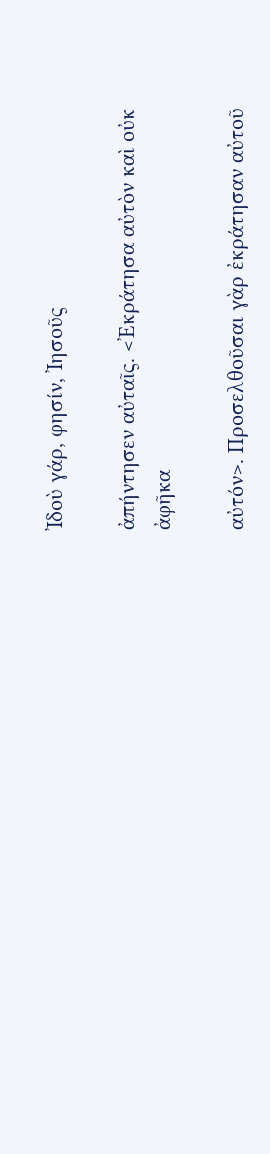Ἰδοὺ γάρ, φησίν, Ἰησοῦς

ἀπήντησεν αὐταῖς. <Ἐκράτησα αὐτὸν καὶ οὐκ ἀφῆκα

αὐτόν>. Προσελθοῦσαι γὰρ ἐκράτησαν αὐτοῦ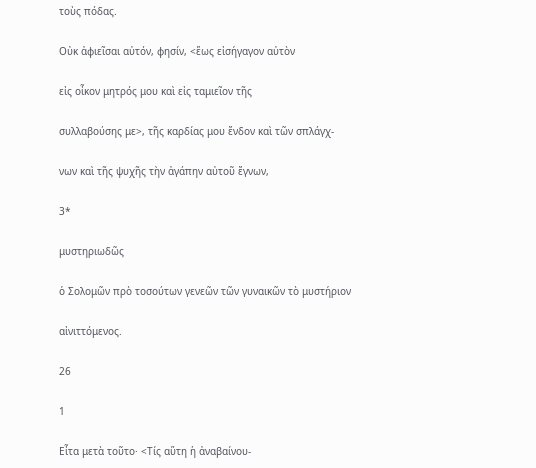τοὺς πόδας.

Οὐκ ἀφιεῖσαι αὐτόν, φησίν, <ἕως εἰσήγαγον αὐτὸν

εἰς οἶκον μητρός μου καὶ εἰς ταμιεῖον τῆς

συλλαβούσης με>, τῆς καρδίας μου ἔνδον καὶ τῶν σπλάγχ-

νων καὶ τῆς ψυχῆς τὴν ἀγάπην αὐτοῦ ἔγνων,

3*

μυστηριωδῶς

ὁ Σολομῶν πρὸ τοσούτων γενεῶν τῶν γυναικῶν τὸ μυστήριον

αἰνιττόμενος.

26

1

Εἶτα μετὰ τοῦτο· <Τίς αὕτη ἡ ἀναβαίνου-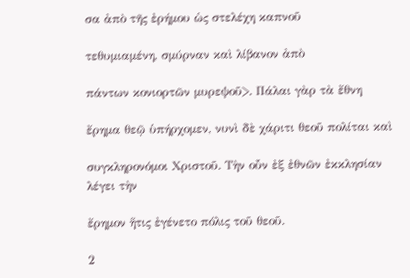σα ἀπὸ τῆς ἐρήμου ὡς στελέχη καπνοῦ

τεθυμιαμένη, σμύρναν καὶ λίβανον ἀπὸ

πάντων κονιορτῶν μυρεψοῦ>. Πάλαι γὰρ τὰ ἔθνη

ἔρημα θεῷ ὑπήρχομεν, νυνὶ δὲ χάριτι θεοῦ πολίται καὶ

συγκληρονόμοι Χριστοῦ. Τὴν οὖν ἐξ ἐθνῶν ἐκκλησίαν λέγει τὴν

ἔρημον ἥτις ἐγένετο πόλις τοῦ θεοῦ.

2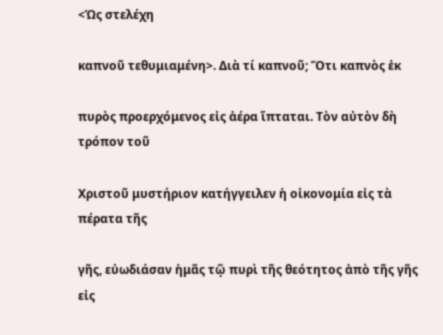<Ὡς στελέχη

καπνοῦ τεθυμιαμένη>. Διὰ τί καπνοῦ; Ὅτι καπνὸς ἐκ

πυρὸς προερχόμενος εἰς ἀέρα ἵπταται. Τὸν αὐτὸν δὴ τρόπον τοῦ

Χριστοῦ μυστήριον κατήγγειλεν ἡ οἰκονομία εἰς τὰ πέρατα τῆς

γῆς, εὐωδιάσαν ἡμᾶς τῷ πυρὶ τῆς θεότητος ἀπὸ τῆς γῆς εἰς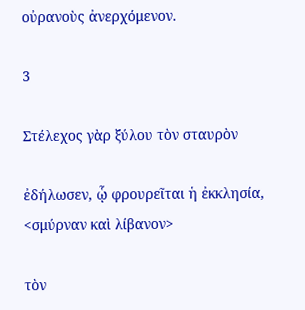οὐρανοὺς ἀνερχόμενον.

3

Στέλεχος γὰρ ξύλου τὸν σταυρὸν

ἐδήλωσεν, ᾧ φρουρεῖται ἡ ἐκκλησία, <σμύρναν καὶ λίβανον>

τὸν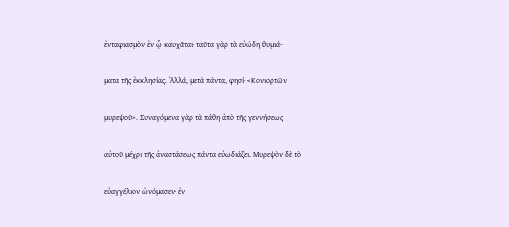ἐνταφιασμὸν ἐν ᾧ καυχᾶται· ταῦτα γὰρ τὰ εὐώδη θυμιά-

ματα τῆς ἐκκλησίας. Ἀλλά, μετὰ πάντα, φησί· <Κονιορτῶν

μυρεψοῦ>. Συναγόμενα γὰρ τὰ πάθη ἀπὸ τῆς γεννήσεως

αὐτοῦ μέχρι τῆς ἀναστάσεως πάντα εὐωδιάζει. Μυρεψὸν δὲ τὸ

εὐαγγέλιον ὠνόμασεν· ἐν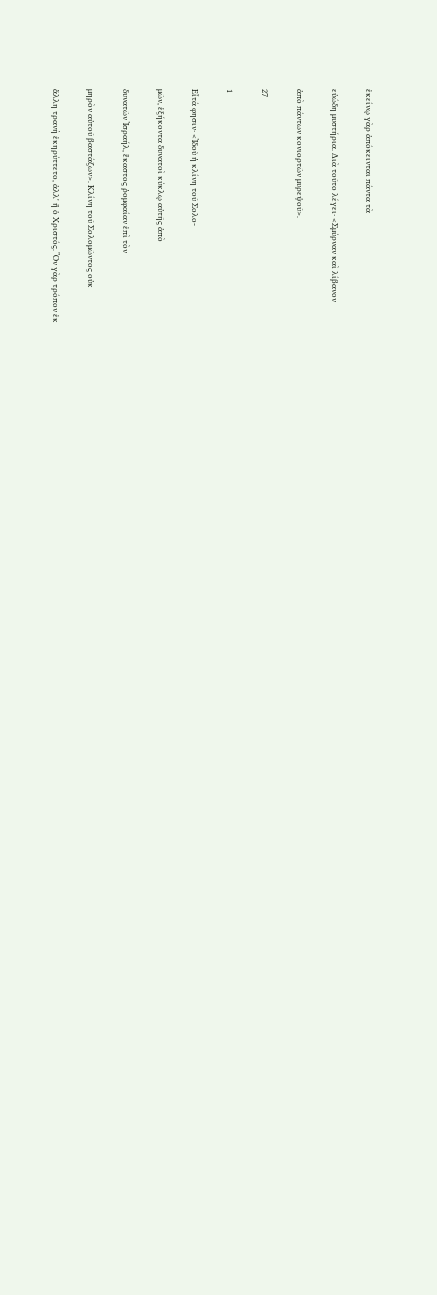ἐκείνῳ γὰρ ἀπόκεινται πάντα τὰ

εὐώδη μυστήρια. Διὰ τοῦτο λέγει· <Σμύρναν καὶ λίβανον

ἀπὸ πάντων κονιορτῶν μυρεψοῦ>.

27

1

Εἶτά φησιν· <Ἰδοὺ ἡ κλίνη τοῦ Σολο-

μῶν, ἑξήκοντα δυνατοὶ κύκλῳ αὐτῆς ἀπὸ

δυνατῶν Ἰσραήλ, ἕκαστος ῥομφαίαν ἐπὶ τὸν

μηρὸν αὐτοῦ βαστάζων>. Κλίνη τοῦ Σολομῶντος οὐκ

ἄλλη τρανὴ ἐκηρύττετο, ἀλλ' ἢ ὁ Χριστός. Ὃν γὰρ τρόπον ἐκ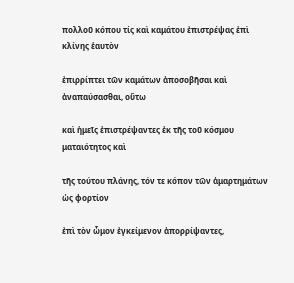πολλοῦ κόπου τίς καὶ καμάτου ἐπιστρέψας ἐπὶ κλίνης ἑαυτὸν

ἐπιρρίπτει τῶν καμάτων ἀποσοβῆσαι καὶ ἀναπαύσασθαι, οὕτω

καὶ ἡμεῖς ἐπιστρέψαντες ἐκ τῆς τοῦ κόσμου ματαιότητος καὶ

τῆς τούτου πλάνης, τόν τε κόπον τῶν ἁμαρτημάτων ὡς φορτίον

ἐπὶ τὸν ὦμον ἐγκείμενον ἀπορρίψαντες,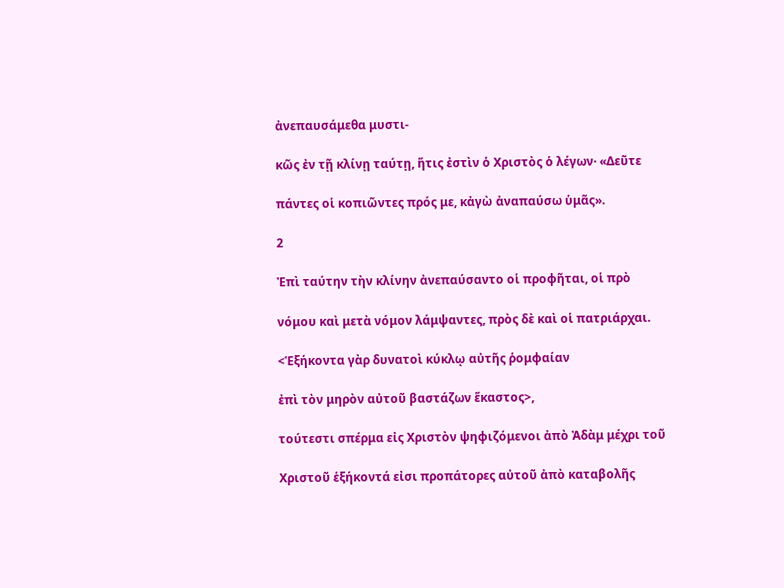ἀνεπαυσάμεθα μυστι-

κῶς ἐν τῇ κλίνῃ ταύτῃ, ἥτις ἐστὶν ὁ Χριστὸς ὁ λέγων· «Δεῦτε

πάντες οἱ κοπιῶντες πρός με, κἀγὼ ἀναπαύσω ὑμᾶς».

2

Ἐπὶ ταύτην τὴν κλίνην ἀνεπαύσαντο οἱ προφῆται, οἱ πρὸ

νόμου καὶ μετὰ νόμον λάμψαντες, πρὸς δὲ καὶ οἱ πατριάρχαι.

<Ἑξήκοντα γὰρ δυνατοὶ κύκλῳ αὐτῆς ῥομφαίαν

ἐπὶ τὸν μηρὸν αὐτοῦ βαστάζων ἕκαστος>,

τούτεστι σπέρμα εἰς Χριστὸν ψηφιζόμενοι ἀπὸ Ἀδὰμ μέχρι τοῦ

Χριστοῦ ἑξήκοντά εἰσι προπάτορες αὐτοῦ ἀπὸ καταβολῆς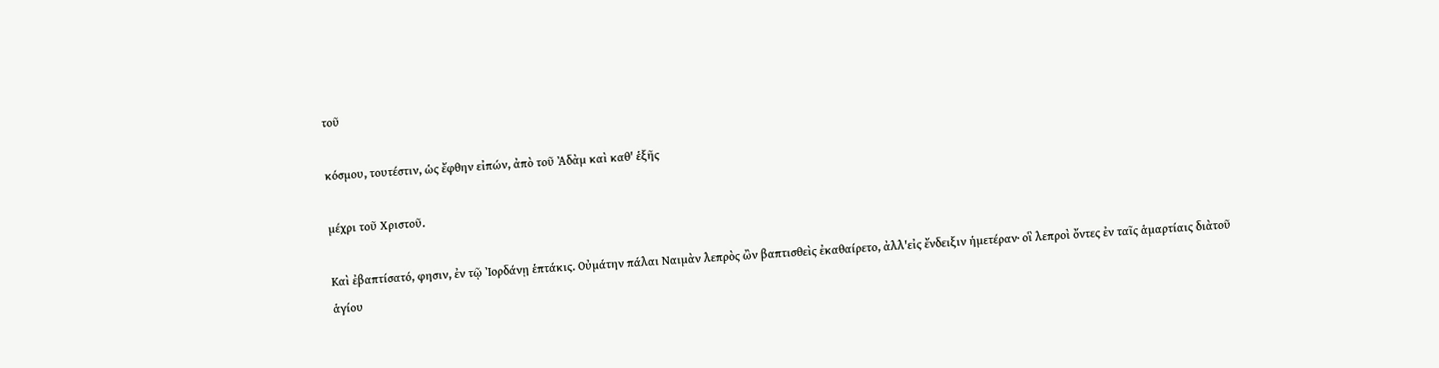τοῦ

κόσμου, τουτέστιν, ὡς ἔφθην εἰπών, ἀπὸ τοῦ Ἀδὰμ καὶ καθ' ἑξῆς

μέχρι τοῦ Χριστοῦ.

Καὶ ἐβαπτίσατό, φησιν, ἐν τῷ Ἰορδάνῃ ἑπτάκις. Οὐμάτην πάλαι Ναιμὰν λεπρὸς ὢν βαπτισθεὶς ἐκαθαίρετο, ἀλλ'εἰς ἔνδειξιν ἡμετέραν· οἳ λεπροὶ ὄντες ἐν ταῖς ἁμαρτίαις διὰτοῦ ἁγίου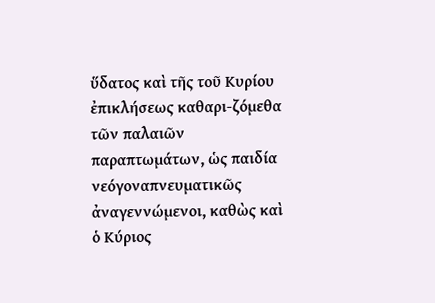ὕδατος καὶ τῆς τοῦ Κυρίου ἐπικλήσεως καθαρι-ζόμεθα τῶν παλαιῶν παραπτωμάτων, ὡς παιδία νεόγοναπνευματικῶς ἀναγεννώμενοι, καθὼς καὶ ὁ Κύριος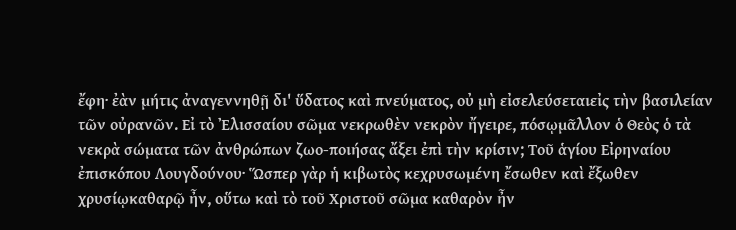ἔφη· ἐὰν μήτις ἀναγεννηθῇ δι' ὕδατος καὶ πνεύματος, οὐ μὴ εἰσελεύσεταιεἰς τὴν βασιλείαν τῶν οὐρανῶν. Εἰ τὸ Ἐλισσαίου σῶμα νεκρωθὲν νεκρὸν ἤγειρε, πόσῳμᾶλλον ὁ Θεὸς ὁ τὰ νεκρὰ σώματα τῶν ἀνθρώπων ζωο-ποιήσας ἄξει ἐπὶ τὴν κρίσιν; Τοῦ ἁγίου Εἰρηναίου ἐπισκόπου Λουγδούνου· Ὥσπερ γὰρ ἡ κιβωτὸς κεχρυσωμένη ἔσωθεν καὶ ἔξωθεν χρυσίῳκαθαρῷ ἦν, οὕτω καὶ τὸ τοῦ Χριστοῦ σῶμα καθαρὸν ἦν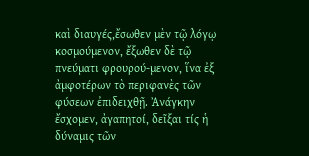καὶ διαυγές,ἔσωθεν μὲν τῷ λόγῳ κοσμούμενον, ἔξωθεν δὲ τῷ πνεύματι φρουρού-μενον, ἵνα ἐξ ἀμφοτέρων τὸ περιφανὲς τῶν φύσεων ἐπιδειχθῇ. Ἀνάγκην ἔσχομεν, ἀγαπητοί, δεῖξαι τίς ἡ δύναμις τῶν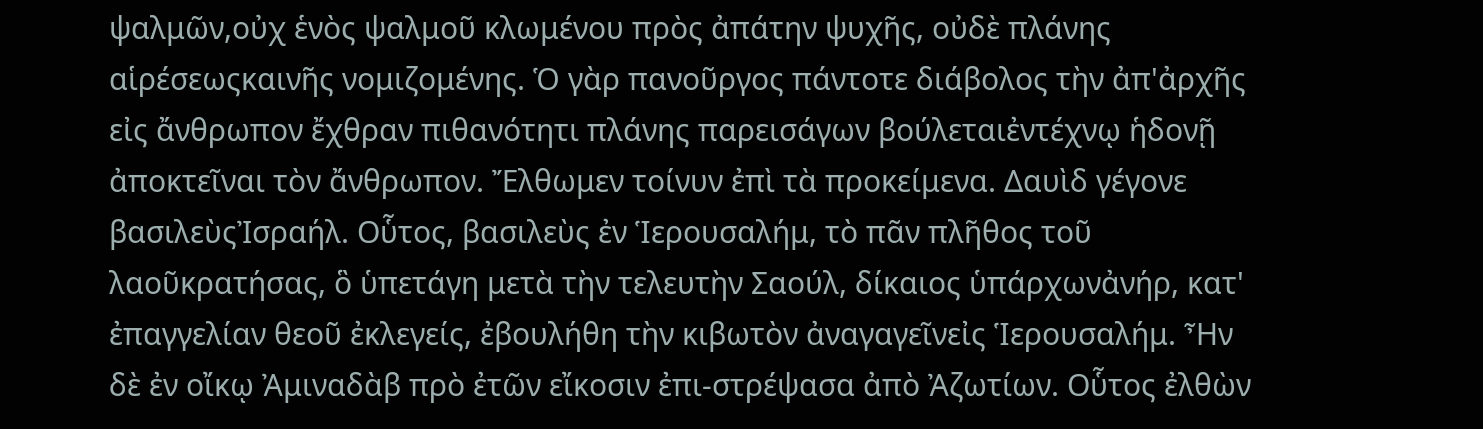ψαλμῶν,οὐχ ἑνὸς ψαλμοῦ κλωμένου πρὸς ἀπάτην ψυχῆς, οὐδὲ πλάνης αἱρέσεωςκαινῆς νομιζομένης. Ὁ γὰρ πανοῦργος πάντοτε διάβολος τὴν ἀπ'ἀρχῆς εἰς ἄνθρωπον ἔχθραν πιθανότητι πλάνης παρεισάγων βούλεταιἐντέχνῳ ἡδονῇ ἀποκτεῖναι τὸν ἄνθρωπον. Ἔλθωμεν τοίνυν ἐπὶ τὰ προκείμενα. Δαυὶδ γέγονε βασιλεὺςἸσραήλ. Οὗτος, βασιλεὺς ἐν Ἱερουσαλήμ, τὸ πᾶν πλῆθος τοῦ λαοῦκρατήσας, ὃ ὑπετάγη μετὰ τὴν τελευτὴν Σαούλ, δίκαιος ὑπάρχωνἀνήρ, κατ' ἐπαγγελίαν θεοῦ ἐκλεγείς, ἐβουλήθη τὴν κιβωτὸν ἀναγαγεῖνεἰς Ἱερουσαλήμ. Ἦν δὲ ἐν οἴκῳ Ἀμιναδὰβ πρὸ ἐτῶν εἴκοσιν ἐπι-στρέψασα ἀπὸ Ἀζωτίων. Οὗτος ἐλθὼν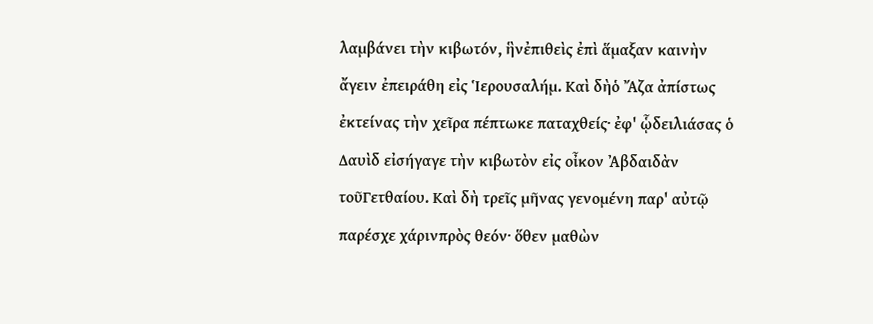λαμβάνει τὴν κιβωτόν, ἣνἐπιθεὶς ἐπὶ ἅμαξαν καινὴν ἄγειν ἐπειράθη εἰς Ἱερουσαλήμ. Καὶ δὴὁ Ἄζα ἀπίστως ἐκτείνας τὴν χεῖρα πέπτωκε παταχθείς· ἐφ' ᾧδειλιάσας ὁ Δαυὶδ εἰσήγαγε τὴν κιβωτὸν εἰς οἶκον Ἀβδαιδὰν τοῦΓετθαίου. Καὶ δὴ τρεῖς μῆνας γενομένη παρ' αὐτῷ παρέσχε χάρινπρὸς θεόν· ὅθεν μαθὼν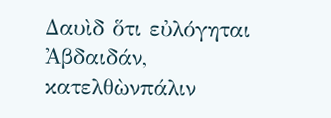Δαυὶδ ὅτι εὐλόγηται Ἀβδαιδάν, κατελθὼνπάλιν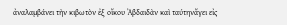ἀναλαμβάνει τὴν κιβωτὸν ἐξ οἴκου Ἀβδαιδὰν καὶ ταύτηνἄγει εἰς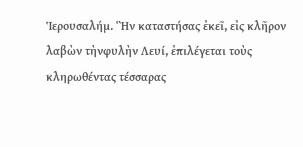Ἱερουσαλήμ. Ἣν καταστήσας ἐκεῖ, εἰς κλῆρον λαβὼν τὴνφυλὴν Λευί, ἐπιλέγεται τοὺς κληρωθέντας τέσσαρας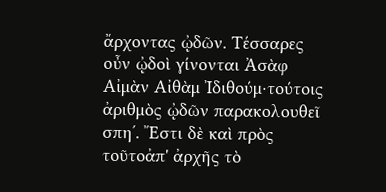ἄρχοντας ᾠδῶν. Τέσσαρες οὖν ᾠδοὶ γίνονται Ἀσὰφ Αἰμὰν Αἰθὰμ Ἰδιθούμ·τούτοις ἀριθμὸς ᾠδῶν παρακολουθεῖ σπηʹ. Ἔστι δὲ καὶ πρὸς τοῦτοἀπ' ἀρχῆς τὸ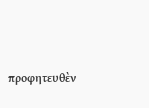προφητευθὲν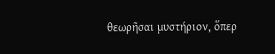θεωρῆσαι μυστήριον, ὅπερ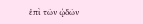ἐπὶ τῶν ᾠδῶν